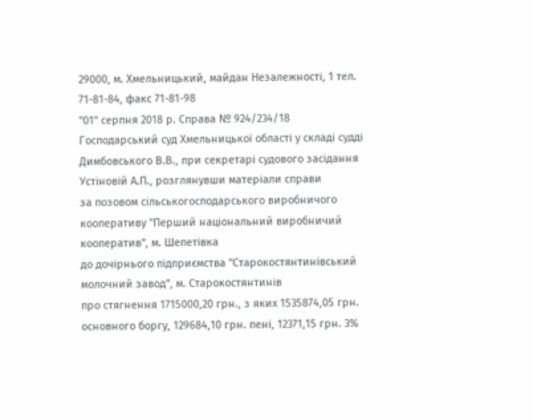29000, м. Хмельницький, майдан Незалежності, 1 тел. 71-81-84, факс 71-81-98
"01" серпня 2018 р. Справа № 924/234/18
Господарський суд Хмельницької області у складі судді Димбовського В.В., при секретарі судового засідання Устіновій А.П., розглянувши матеріали справи
за позовом сільськогосподарського виробничого кооперативу "Перший національний виробничий кооператив", м. Шепетівка
до дочірнього підприємства "Старокостянтинівський молочний завод", м. Старокостянтинів
про стягнення 1715000,20 грн., з яких 1535874,05 грн. основного боргу, 129684,10 грн. пені, 12371,15 грн. 3%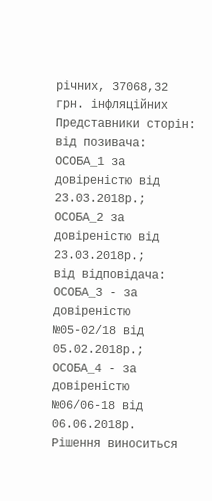річних, 37068,32 грн. інфляційних
Представники сторін:
від позивача: ОСОБА_1 за довіреністю від 23.03.2018р.;
ОСОБА_2 за довіреністю від 23.03.2018р.;
від відповідача: ОСОБА_3 - за довіреністю №05-02/18 від 05.02.2018р.;
ОСОБА_4 - за довіреністю №06/06-18 від 06.06.2018р.
Рішення виноситься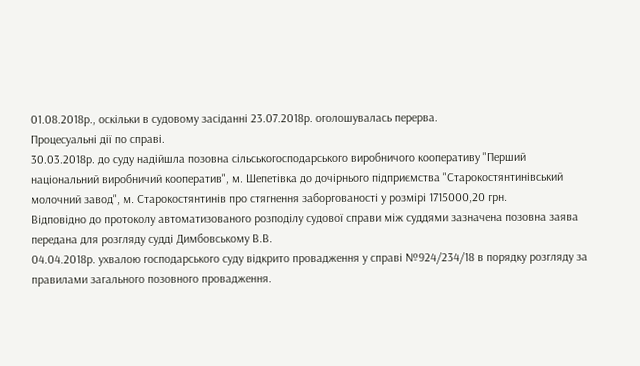01.08.2018р., оскільки в судовому засіданні 23.07.2018р. оголошувалась перерва.
Процесуальні дії по справі.
30.03.2018р. до суду надійшла позовна сільськогосподарського виробничого кооперативу "Перший національний виробничий кооператив", м. Шепетівка до дочірнього підприємства "Старокостянтинівський молочний завод", м. Старокостянтинів про стягнення заборгованості у розмірі 1715000,20 грн.
Відповідно до протоколу автоматизованого розподілу судової справи між суддями зазначена позовна заява передана для розгляду судді Димбовському В.В.
04.04.2018р. ухвалою господарського суду відкрито провадження у справі №924/234/18 в порядку розгляду за правилами загального позовного провадження.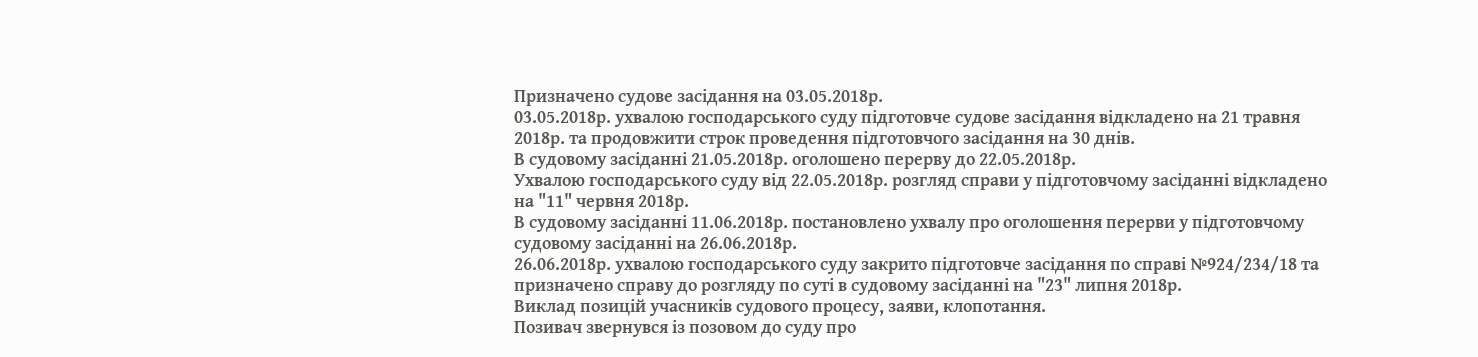Призначено судове засідання на 03.05.2018р.
03.05.2018р. ухвалою господарського суду підготовче судове засідання відкладено на 21 травня 2018р. та продовжити строк проведення підготовчого засідання на 30 днів.
В судовому засіданні 21.05.2018р. оголошено перерву до 22.05.2018р.
Ухвалою господарського суду від 22.05.2018р. розгляд справи у підготовчому засіданні відкладено на "11" червня 2018р.
В судовому засіданні 11.06.2018р. постановлено ухвалу про оголошення перерви у підготовчому судовому засіданні на 26.06.2018р.
26.06.2018р. ухвалою господарського суду закрито підготовче засідання по справі №924/234/18 та призначено справу до розгляду по суті в судовому засіданні на "23" липня 2018р.
Виклад позицій учасників судового процесу, заяви, клопотання.
Позивач звернувся із позовом до суду про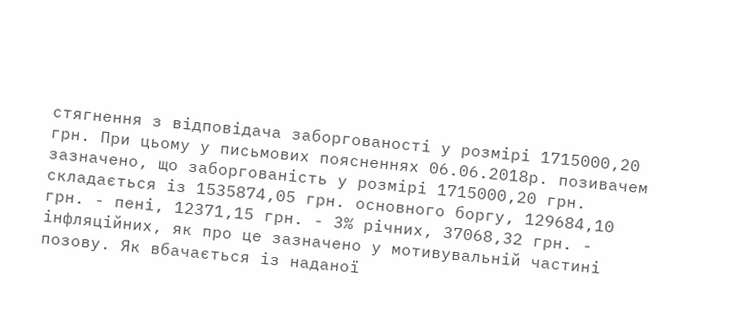стягнення з відповідача заборгованості у розмірі 1715000,20 грн. При цьому у письмових поясненнях 06.06.2018р. позивачем зазначено, що заборгованість у розмірі 1715000,20 грн. складається із 1535874,05 грн. основного боргу, 129684,10 грн. - пені, 12371,15 грн. - 3% річних, 37068,32 грн. - інфляційних, як про це зазначено у мотивувальній частині позову. Як вбачається із наданої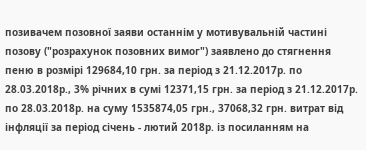позивачем позовної заяви останнім у мотивувальній частині позову ("розрахунок позовних вимог") заявлено до стягнення пеню в розмірі 129684,10 грн. за період з 21.12.2017р. по 28.03.2018р., 3% річних в сумі 12371,15 грн. за період з 21.12.2017р. по 28.03.2018р. на суму 1535874,05 грн., 37068,32 грн. витрат від інфляції за період січень - лютий 2018р. із посиланням на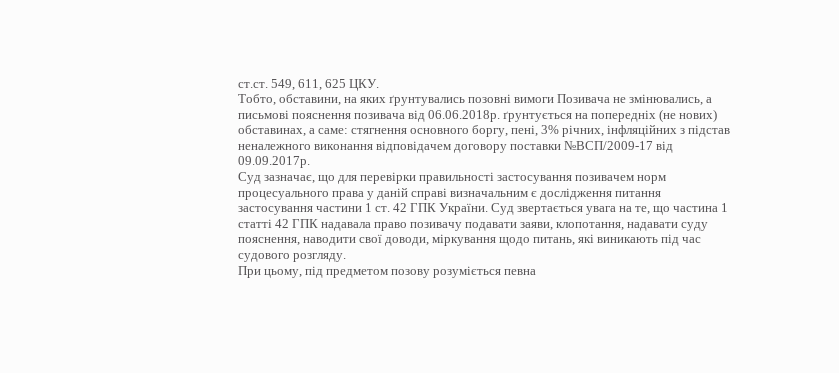ст.ст. 549, 611, 625 ЦКУ.
Тобто, обставини, на яких ґрунтувались позовні вимоги Позивача не змінювались, а письмові пояснення позивача від 06.06.2018р. ґрунтується на попередніх (не нових) обставинах, а саме: стягнення основного боргу, пені, 3% річних, інфляційних з підстав неналежного виконання відповідачем договору поставки №ВСП/2009-17 від 09.09.2017р.
Суд зазначає, що для перевірки правильності застосування позивачем норм процесуального права у даній справі визначальним є дослідження питання застосування частини 1 ст. 42 ГПК України. Суд звертається увага на те, що частина 1 статті 42 ГПК надавала право позивачу подавати заяви, клопотання, надавати суду пояснення, наводити свої доводи, міркування щодо питань, які виникають під час судового розгляду.
При цьому, під предметом позову розуміється певна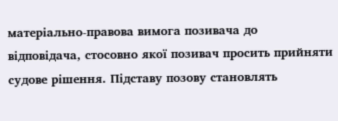матеріально-правова вимога позивача до відповідача, стосовно якої позивач просить прийняти судове рішення. Підставу позову становлять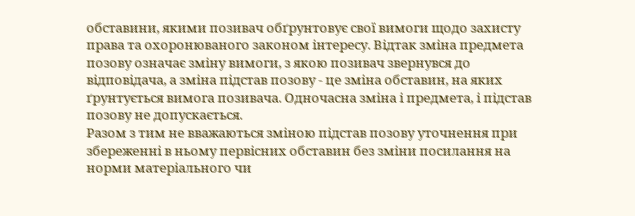обставини, якими позивач обґрунтовує свої вимоги щодо захисту права та охоронюваного законом інтересу. Відтак зміна предмета позову означає зміну вимоги, з якою позивач звернувся до відповідача, а зміна підстав позову - це зміна обставин, на яких ґрунтується вимога позивача. Одночасна зміна і предмета, і підстав позову не допускається.
Разом з тим не вважаються зміною підстав позову уточнення при збереженні в ньому первісних обставин без зміни посилання на норми матеріального чи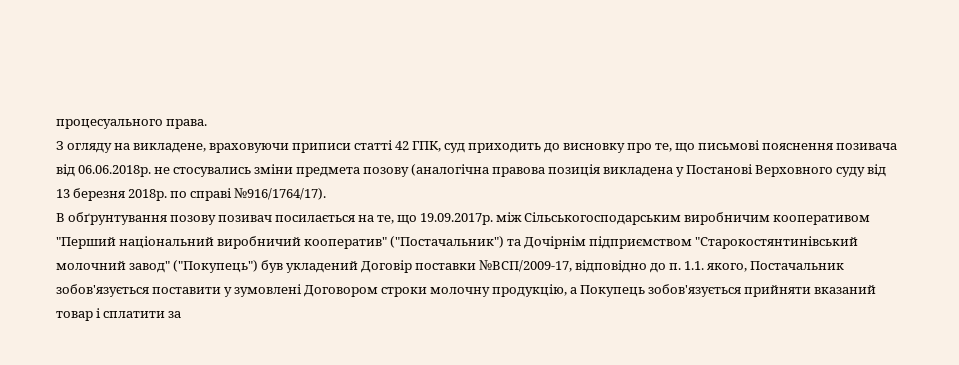процесуального права.
З огляду на викладене, враховуючи приписи статті 42 ГПК, суд приходить до висновку про те, що письмові пояснення позивача від 06.06.2018р. не стосувались зміни предмета позову (аналогічна правова позиція викладена у Постанові Верховного суду від 13 березня 2018р. по справі №916/1764/17).
В обґрунтування позову позивач посилається на те, що 19.09.2017р. між Сільськогосподарським виробничим кооперативом "Перший національний виробничий кооператив" ("Постачальник") та Дочірнім підприємством "Старокостянтинівський молочний завод" ("Покупець") був укладений Договір поставки №ВСП/2009-17, відповідно до п. 1.1. якого, Постачальник зобов'язується поставити у зумовлені Договором строки молочну продукцію, а Покупець зобов'язується прийняти вказаний товар і сплатити за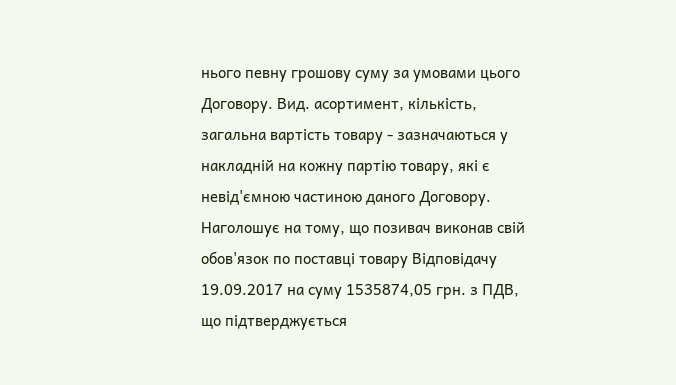нього певну грошову суму за умовами цього Договору. Вид. асортимент, кількість, загальна вартість товару - зазначаються у накладній на кожну партію товару, які є невід'ємною частиною даного Договору.
Наголошує на тому, що позивач виконав свій обов'язок по поставці товару Відповідачу 19.09.2017 на суму 1535874,05 грн. з ПДВ, що підтверджується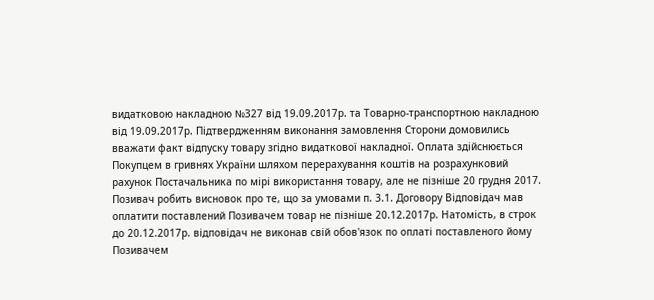видатковою накладною №327 від 19.09.2017р. та Товарно-транспортною накладною від 19.09.2017р. Підтвердженням виконання замовлення Сторони домовились вважати факт відпуску товару згідно видаткової накладної. Оплата здійснюється Покупцем в гривнях України шляхом перерахування коштів на розрахунковий рахунок Постачальника по мірі використання товару, але не пізніше 20 грудня 2017.
Позивач робить висновок про те, що за умовами п. 3.1. Договору Відповідач мав оплатити поставлений Позивачем товар не пізніше 20.12.2017р. Натомість, в строк до 20.12.2017р. відповідач не виконав свій обов'язок по оплаті поставленого йому Позивачем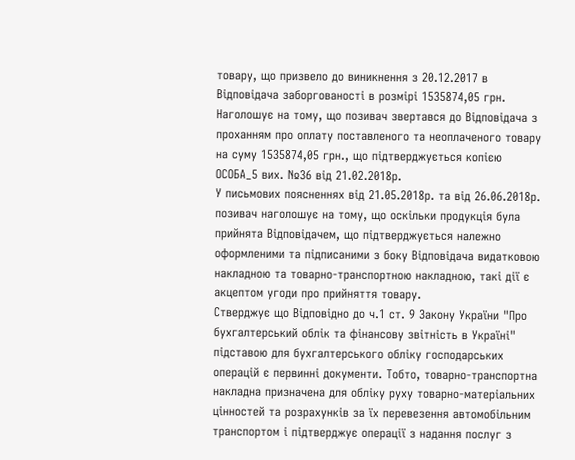товару, що призвело до виникнення з 20.12.2017 в Відповідача заборгованості в розмірі 1535874,05 грн. Наголошує на тому, що позивач звертався до Відповідача з проханням про оплату поставленого та неоплаченого товару на суму 1535874,05 грн., що підтверджується копією ОСОБА_5 вих. №36 від 21.02.2018р.
У письмових поясненнях від 21.05.2018р. та від 26.06.2018р. позивач наголошує на тому, що оскільки продукція була прийнята Відповідачем, що підтверджується належно оформленими та підписаними з боку Відповідача видатковою накладною та товарно-транспортною накладною, такі дії є акцептом угоди про прийняття товару.
Стверджує що Відповідно до ч.1 ст. 9 Закону України "Про бухгалтерський облік та фінансову звітність в Україні" підставою для бухгалтерського обліку господарських операцій є первинні документи. Тобто, товарно-транспортна накладна призначена для обліку руху товарно-матеріальних цінностей та розрахунків за їх перевезення автомобільним транспортом і підтверджує операції з надання послуг з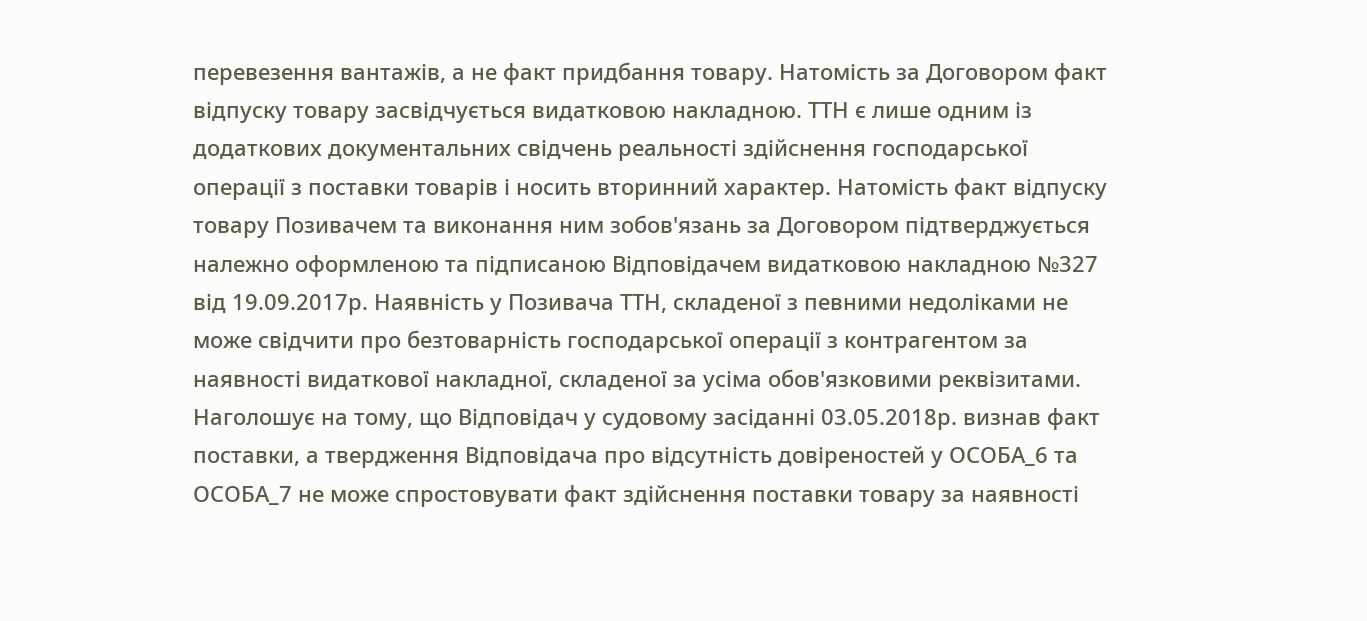перевезення вантажів, а не факт придбання товару. Натомість за Договором факт відпуску товару засвідчується видатковою накладною. ТТН є лише одним із додаткових документальних свідчень реальності здійснення господарської операції з поставки товарів і носить вторинний характер. Натомість факт відпуску товару Позивачем та виконання ним зобов'язань за Договором підтверджується належно оформленою та підписаною Відповідачем видатковою накладною №327 від 19.09.2017р. Наявність у Позивача ТТН, складеної з певними недоліками не може свідчити про безтоварність господарської операції з контрагентом за наявності видаткової накладної, складеної за усіма обов'язковими реквізитами.
Наголошує на тому, що Відповідач у судовому засіданні 03.05.2018р. визнав факт поставки, а твердження Відповідача про відсутність довіреностей у ОСОБА_6 та ОСОБА_7 не може спростовувати факт здійснення поставки товару за наявності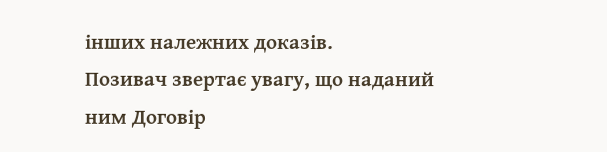інших належних доказів.
Позивач звертає увагу, що наданий ним Договір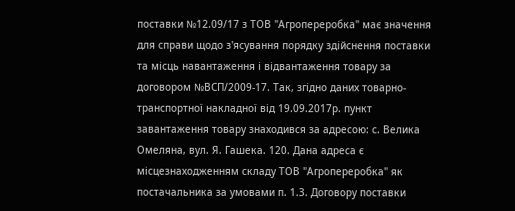поставки №12.09/17 з ТОВ "Агропереробка" має значення для справи щодо з'ясування порядку здійснення поставки та місць навантаження і відвантаження товару за договором №ВСП/2009-17. Так, згідно даних товарно-транспортної накладної від 19.09.2017р. пункт завантаження товару знаходився за адресою: с. Велика Омеляна, вул. Я. Гашека. 120. Дана адреса є місцезнаходженням складу ТОВ "Агропереробка" як постачальника за умовами п. 1.3. Договору поставки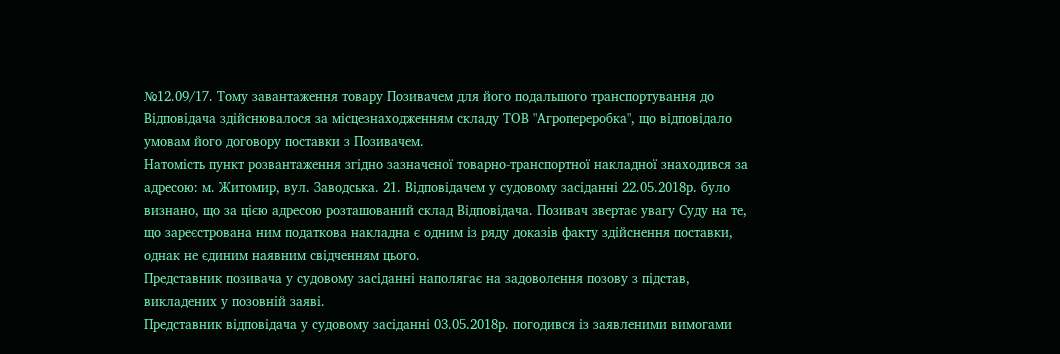№12.09/17. Тому завантаження товару Позивачем для його подальшого транспортування до Відповідача здійснювалося за місцезнаходженням складу ТОВ "Агропереробка", що відповідало умовам його договору поставки з Позивачем.
Натомість пункт розвантаження згідно зазначеної товарно-транспортної накладної знаходився за адресою: м. Житомир, вул. Заводська. 21. Відповідачем у судовому засіданні 22.05.2018р. було визнано, що за цією адресою розташований склад Відповідача. Позивач звертає увагу Суду на те, що зареєстрована ним податкова накладна є одним із ряду доказів факту здійснення поставки, однак не єдиним наявним свідченням цього.
Представник позивача у судовому засіданні наполягає на задоволення позову з підстав, викладених у позовній заяві.
Представник відповідача у судовому засіданні 03.05.2018р. погодився із заявленими вимогами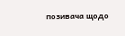позивача щодо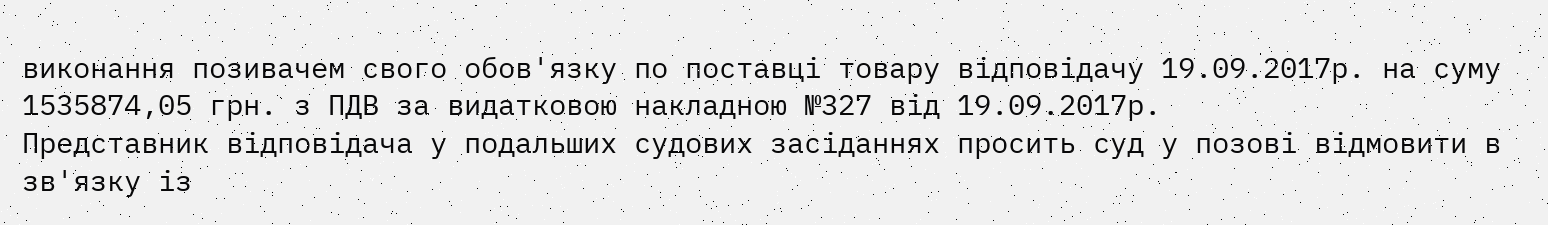виконання позивачем свого обов'язку по поставці товару відповідачу 19.09.2017р. на суму 1535874,05 грн. з ПДВ за видатковою накладною №327 від 19.09.2017р.
Представник відповідача у подальших судових засіданнях просить суд у позові відмовити в зв'язку із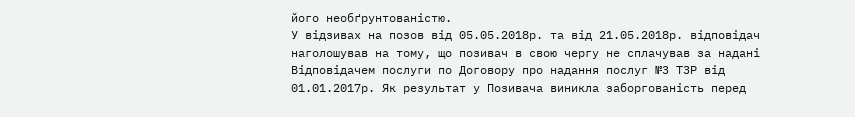його необґрунтованістю.
У відзивах на позов від 05.05.2018р. та від 21.05.2018р. відповідач наголошував на тому, що позивач в свою чергу не сплачував за надані Відповідачем послуги по Договору про надання послуг №3 ТЗР від 01.01.2017р. Як результат у Позивача виникла заборгованість перед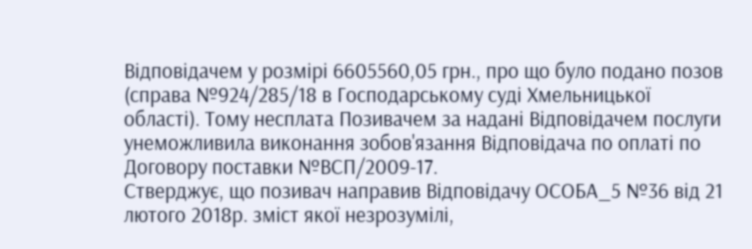Відповідачем у розмірі 6605560,05 грн., про що було подано позов (справа №924/285/18 в Господарському суді Хмельницької області). Тому несплата Позивачем за надані Відповідачем послуги унеможливила виконання зобов'язання Відповідача по оплаті по Договору поставки №ВСП/2009-17.
Стверджує, що позивач направив Відповідачу ОСОБА_5 №36 від 21 лютого 2018р. зміст якої незрозумілі,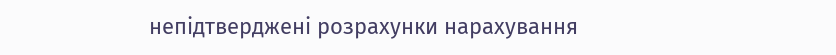непідтверджені розрахунки нарахування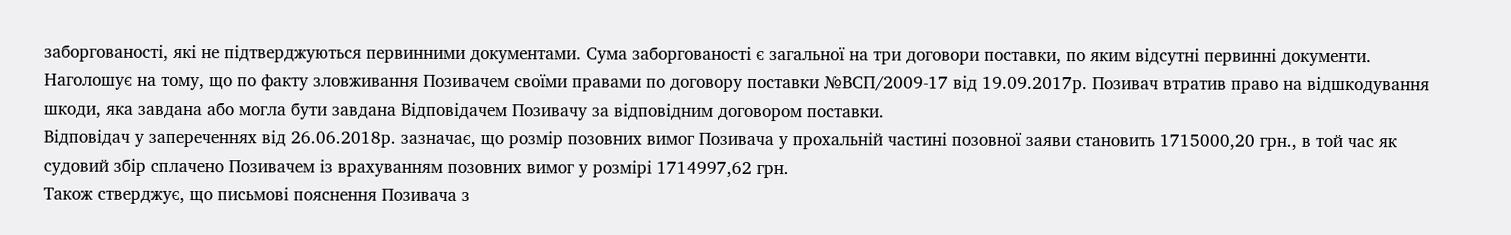заборгованості, які не підтверджуються первинними документами. Сума заборгованості є загальної на три договори поставки, по яким відсутні первинні документи.
Наголошує на тому, що по факту зловживання Позивачем своїми правами по договору поставки №ВСП/2009-17 від 19.09.2017р. Позивач втратив право на відшкодування шкоди, яка завдана або могла бути завдана Відповідачем Позивачу за відповідним договором поставки.
Відповідач у запереченнях від 26.06.2018р. зазначає, що розмір позовних вимог Позивача у прохальній частині позовної заяви становить 1715000,20 грн., в той час як судовий збір сплачено Позивачем із врахуванням позовних вимог у розмірі 1714997,62 грн.
Також стверджує, що письмові пояснення Позивача з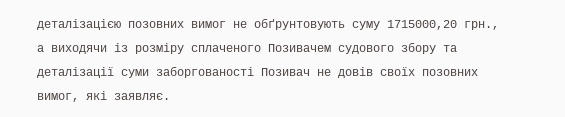деталізацією позовних вимог не обґрунтовують суму 1715000,20 грн., а виходячи із розміру сплаченого Позивачем судового збору та деталізації суми заборгованості Позивач не довів своїх позовних вимог, які заявляє.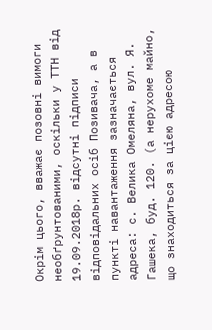Окрім цього, вважає позовні вимоги необґрунтованими, оскільки у ТТН від 19.09.2018р. відсутні підписи відповідальних осіб Позивача, а в пункті навантаження зазначається адреса: с. Велика Омеляна, вул. Я. Гашека, буд. 120. (а нерухоме майно, що знаходиться за цією адресою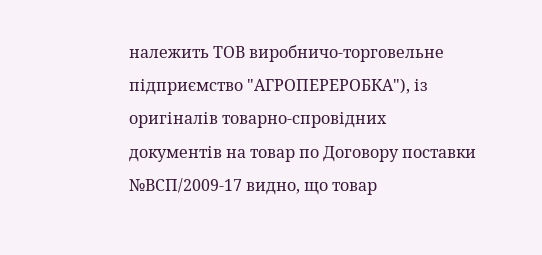належить ТОВ виробничо-торговельне підприємство "АГРОПЕРЕРОБКА"), із оригіналів товарно-спровідних документів на товар по Договору поставки №ВСП/2009-17 видно, що товар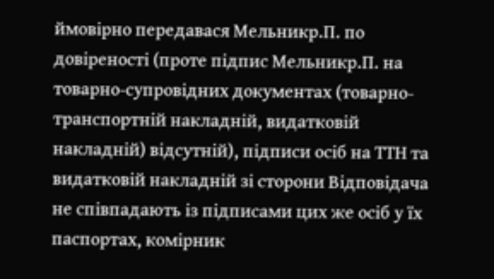ймовірно передавася Мельникр.П. по довіреності (проте підпис Мельникр.П. на товарно-супровідних документах (товарно-транспортній накладній, видатковій накладній) відсутній), підписи осіб на ТТН та видатковій накладній зі сторони Відповідача не співпадають із підписами цих же осіб у їх паспортах, комірник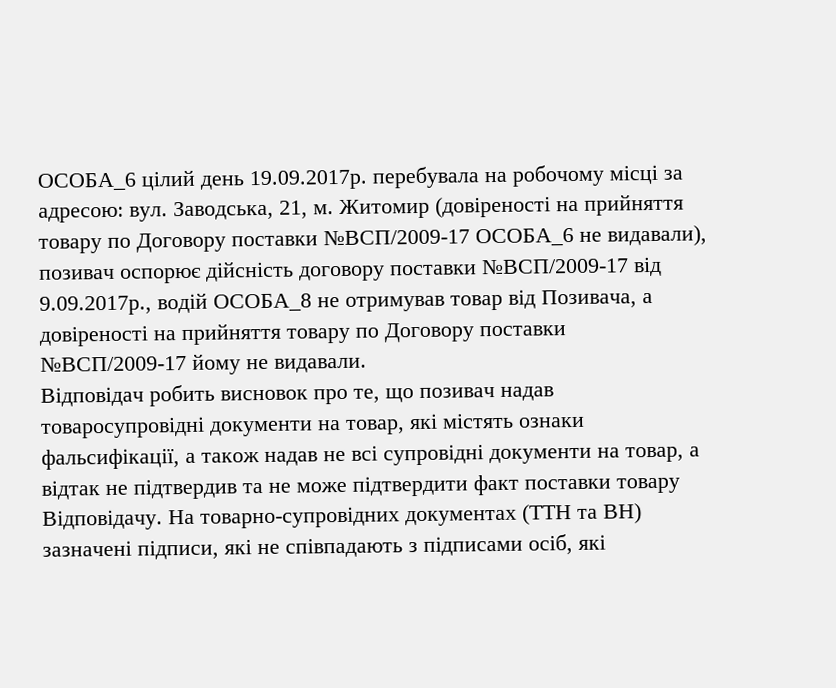ОСОБА_6 цілий день 19.09.2017р. перебувала на робочому місці за адресою: вул. Заводська, 21, м. Житомир (довіреності на прийняття товару по Договору поставки №ВСП/2009-17 ОСОБА_6 не видавали), позивач оспорює дійсність договору поставки №ВСП/2009-17 від 9.09.2017р., водій ОСОБА_8 не отримував товар від Позивача, а довіреності на прийняття товару по Договору поставки №ВСП/2009-17 йому не видавали.
Відповідач робить висновок про те, що позивач надав товаросупровідні документи на товар, які містять ознаки фальсифікації, а також надав не всі супровідні документи на товар, а відтак не підтвердив та не може підтвердити факт поставки товару Відповідачу. На товарно-супровідних документах (ТТН та ВН) зазначені підписи, які не співпадають з підписами осіб, які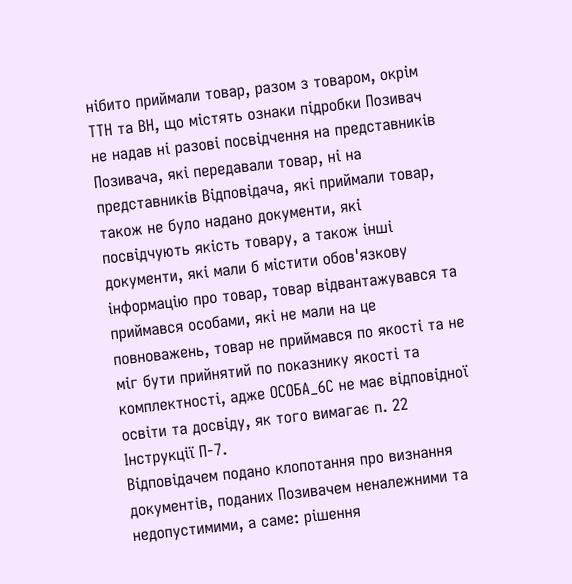нібито приймали товар, разом з товаром, окрім ТТН та ВН, що містять ознаки підробки Позивач не надав ні разові посвідчення на представників Позивача, які передавали товар, ні на представників Відповідача, які приймали товар, також не було надано документи, які посвідчують якість товару, а також інші документи, які мали б містити обов'язкову інформацію про товар, товар відвантажувався та приймався особами, які не мали на це повноважень, товар не приймався по якості та не міг бути прийнятий по показнику якості та комплектності, адже ОСОБА_6С не має відповідної освіти та досвіду, як того вимагає п. 22 Інструкції П-7.
Відповідачем подано клопотання про визнання документів, поданих Позивачем неналежними та недопустимими, а саме: рішення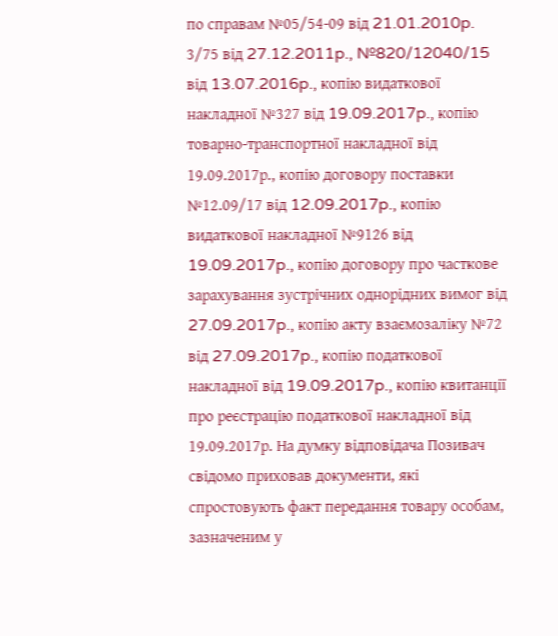по справам №05/54-09 від 21.01.2010p. 3/75 від 27.12.2011p., №820/12040/15 від 13.07.2016p., копію видаткової накладної №327 від 19.09.2017p., копію товарно-транспортної накладної від 19.09.2017р., копію договору поставки №12.09/17 від 12.09.2017p., копію видаткової накладної №9126 від 19.09.2017p., копію договору про часткове зарахування зустрічних однорідних вимог від 27.09.2017p., копію акту взаємозаліку №72 від 27.09.2017p., копію податкової накладної від 19.09.2017p., копію квитанції про реєстрацію податкової накладної від 19.09.2017р. На думку відповідача Позивач свідомо приховав документи, які спростовують факт передання товару особам, зазначеним у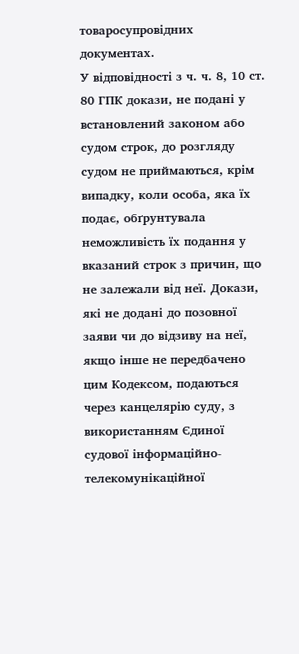товаросупровідних документах.
У відповідності з ч. ч. 8, 10 ст. 80 ГПК докази, не подані у встановлений законом або судом строк, до розгляду судом не приймаються, крім випадку, коли особа, яка їх подає, обґрунтувала неможливість їх подання у вказаний строк з причин, що не залежали від неї. Докази, які не додані до позовної заяви чи до відзиву на неї, якщо інше не передбачено цим Кодексом, подаються через канцелярію суду, з використанням Єдиної судової інформаційно-телекомунікаційної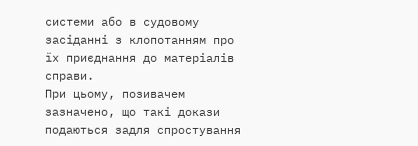системи або в судовому засіданні з клопотанням про їх приєднання до матеріалів справи.
При цьому, позивачем зазначено, що такі докази подаються задля спростування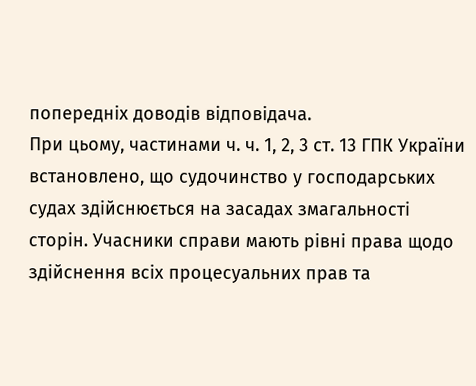попередніх доводів відповідача.
При цьому, частинами ч. ч. 1, 2, 3 ст. 13 ГПК України встановлено, що судочинство у господарських судах здійснюється на засадах змагальності сторін. Учасники справи мають рівні права щодо здійснення всіх процесуальних прав та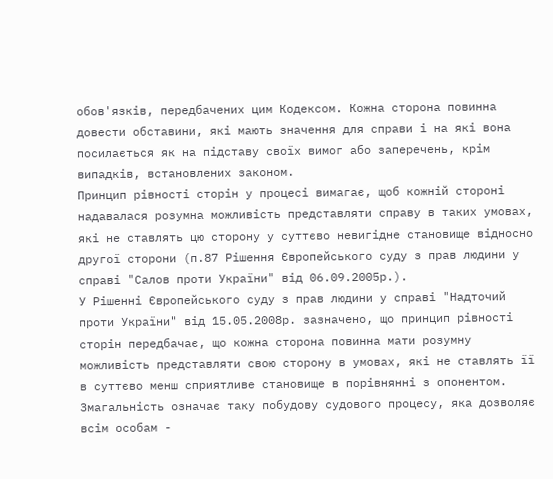обов'язків, передбачених цим Кодексом. Кожна сторона повинна довести обставини, які мають значення для справи і на які вона посилається як на підставу своїх вимог або заперечень, крім випадків, встановлених законом.
Принцип рівності сторін у процесі вимагає, щоб кожній стороні надавалася розумна можливість представляти справу в таких умовах, які не ставлять цю сторону у суттєво невигідне становище відносно другої сторони (п.87 Рішення Європейського суду з прав людини у справі "Салов проти України" від 06.09.2005р.).
У Рішенні Європейського суду з прав людини у справі "Надточий проти України" від 15.05.2008р. зазначено, що принцип рівності сторін передбачає, що кожна сторона повинна мати розумну можливість представляти свою сторону в умовах, які не ставлять її в суттєво менш сприятливе становище в порівнянні з опонентом.
Змагальність означає таку побудову судового процесу, яка дозволяє всім особам -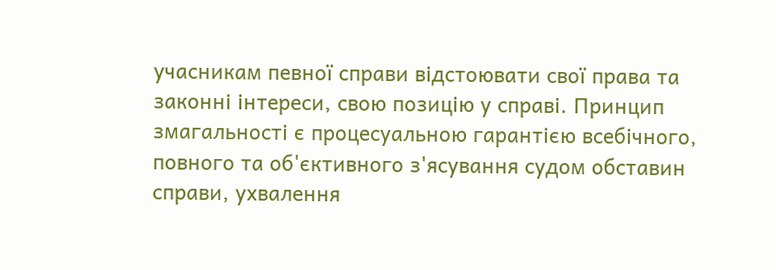учасникам певної справи відстоювати свої права та законні інтереси, свою позицію у справі. Принцип змагальності є процесуальною гарантією всебічного, повного та об'єктивного з'ясування судом обставин справи, ухвалення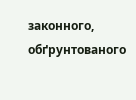законного, обґрунтованого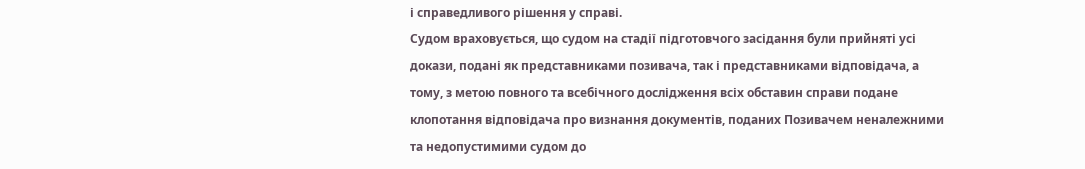і справедливого рішення у справі.
Судом враховується, що судом на стадії підготовчого засідання були прийняті усі докази, подані як представниками позивача, так і представниками відповідача, а тому, з метою повного та всебічного дослідження всіх обставин справи подане клопотання відповідача про визнання документів, поданих Позивачем неналежними та недопустимими судом до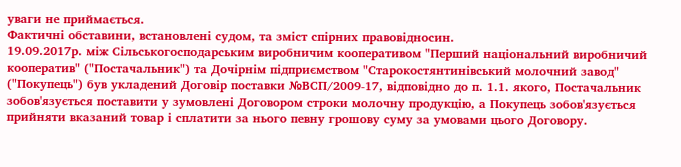уваги не приймається.
Фактичні обставини, встановлені судом, та зміст спірних правовідносин.
19.09.2017р. між Сільськогосподарським виробничим кооперативом "Перший національний виробничий кооператив" ("Постачальник") та Дочірнім підприємством "Старокостянтинівський молочний завод" ("Покупець") був укладений Договір поставки №ВСП/2009-17, відповідно до п. 1.1. якого, Постачальник зобов'язується поставити у зумовлені Договором строки молочну продукцію, а Покупець зобов'язується прийняти вказаний товар і сплатити за нього певну грошову суму за умовами цього Договору.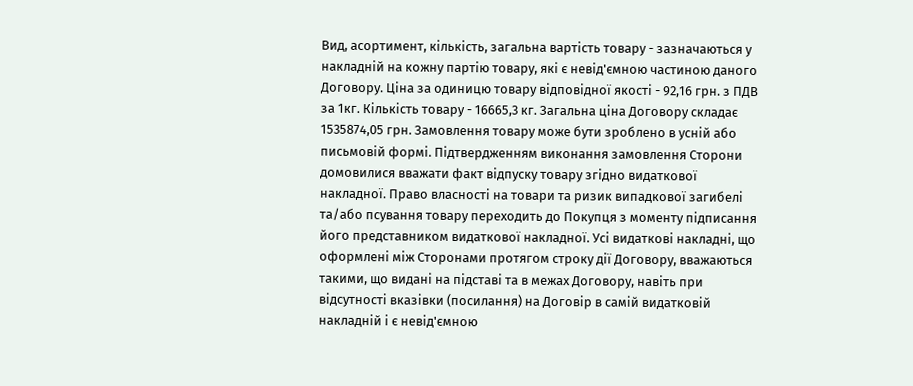Вид, асортимент, кількість, загальна вартість товару - зазначаються у накладній на кожну партію товару, які є невід'ємною частиною даного Договору. Ціна за одиницю товару відповідної якості - 92,16 грн. з ПДВ за 1кг. Кількість товару - 16665,3 кг. Загальна ціна Договору складає 1535874,05 грн. Замовлення товару може бути зроблено в усній або письмовій формі. Підтвердженням виконання замовлення Сторони домовилися вважати факт відпуску товару згідно видаткової накладної. Право власності на товари та ризик випадкової загибелі та/або псування товару переходить до Покупця з моменту підписання його представником видаткової накладної. Усі видаткові накладні, що оформлені між Сторонами протягом строку дії Договору, вважаються такими, що видані на підставі та в межах Договору, навіть при відсутності вказівки (посилання) на Договір в самій видатковій накладній і є невід'ємною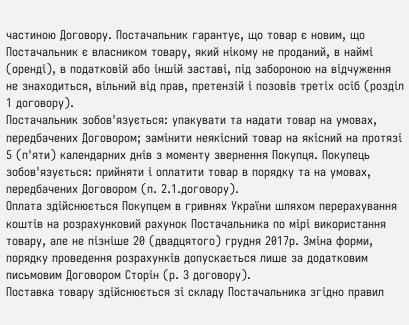частиною Договору. Постачальник гарантує, що товар є новим, що Постачальник є власником товару, який нікому не проданий, в наймі (оренді), в податковій або іншій заставі, під забороною на відчуження не знаходиться, вільний від прав, претензій і позовів третіх осіб (розділ 1 договору).
Постачальник зобов'язується: упакувати та надати товар на умовах, передбачених Договором; замінити неякісний товар на якісний на протязі 5 (п'яти) календарних днів з моменту звернення Покупця. Покупець зобов'язується: прийняти і оплатити товар в порядку та на умовах, передбачених Договором (п. 2.1.договору).
Оплата здійснюється Покупцем в гривнях України шляхом перерахування коштів на розрахунковий рахунок Постачальника по мірі використання товару, але не пізніше 20 (двадцятого) грудня 2017р. Зміна форми, порядку проведення розрахунків допускається лише за додатковим письмовим Договором Сторін (р. 3 договору).
Поставка товару здійснюється зі складу Постачальника згідно правил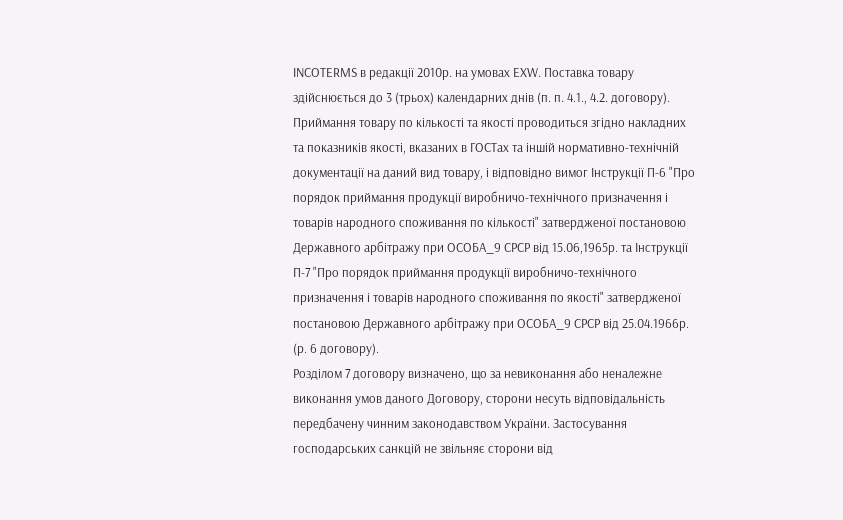INCOTERMS в редакції 2010р. на умовах EXW. Поставка товару здійснюється до 3 (трьох) календарних днів (п. п. 4.1., 4.2. договору).
Приймання товару по кількості та якості проводиться згідно накладних та показників якості, вказаних в ГОСТах та іншій нормативно-технічній документації на даний вид товару, і відповідно вимог Інструкції П-6 "Про порядок приймання продукції виробничо-технічного призначення і товарів народного споживання по кількості" затвердженої постановою Державного арбітражу при ОСОБА_9 СРСР від 15.06,1965р. та Інструкції П-7 "Про порядок приймання продукції виробничо-технічного призначення і товарів народного споживання по якості" затвердженої постановою Державного арбітражу при ОСОБА_9 СРСР від 25.04.1966р. (р. 6 договору).
Розділом 7 договору визначено, що за невиконання або неналежне виконання умов даного Договору, сторони несуть відповідальність передбачену чинним законодавством України. Застосування господарських санкцій не звільняє сторони від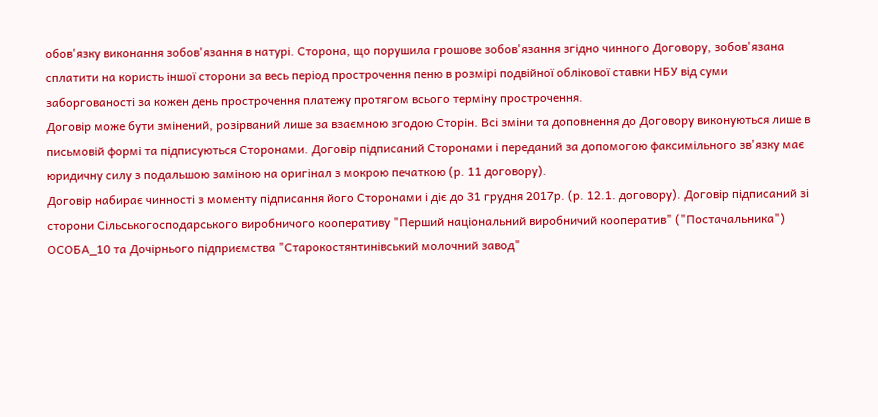обов'язку виконання зобов'язання в натурі. Сторона, що порушила грошове зобов'язання згідно чинного Договору, зобов'язана сплатити на користь іншої сторони за весь період прострочення пеню в розмірі подвійної облікової ставки НБУ від суми заборгованості за кожен день прострочення платежу протягом всього терміну прострочення.
Договір може бути змінений, розірваний лише за взаємною згодою Сторін. Всі зміни та доповнення до Договору виконуються лише в письмовій формі та підписуються Сторонами. Договір підписаний Сторонами і переданий за допомогою факсимільного зв'язку має юридичну силу з подальшою заміною на оригінал з мокрою печаткою (р. 11 договору).
Договір набирає чинності з моменту підписання його Сторонами і діє до 31 грудня 2017р. (р. 12.1. договору). Договір підписаний зі сторони Сільськогосподарського виробничого кооперативу "Перший національний виробничий кооператив" ("Постачальника") ОСОБА_10 та Дочірнього підприємства "Старокостянтинівський молочний завод"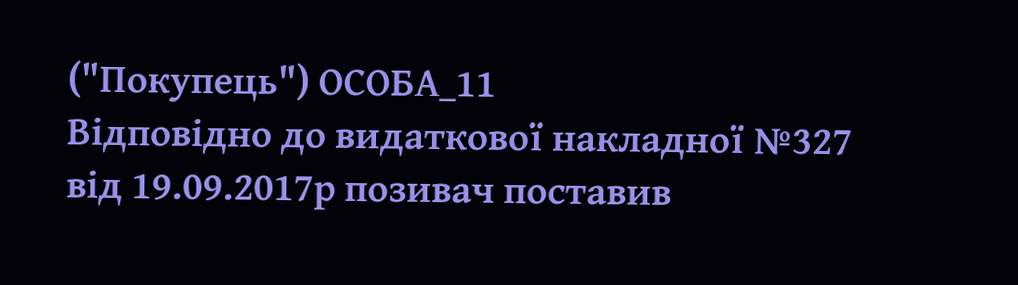("Покупець") ОСОБА_11
Відповідно до видаткової накладної №327 від 19.09.2017р позивач поставив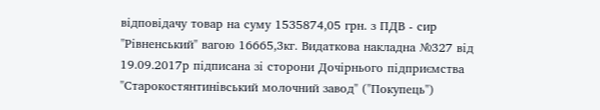відповідачу товар на суму 1535874,05 грн. з ПДВ - сир "Рівненський" вагою 16665,3кг. Видаткова накладна №327 від 19.09.2017р підписана зі сторони Дочірнього підприємства "Старокостянтинівський молочний завод" ("Покупець")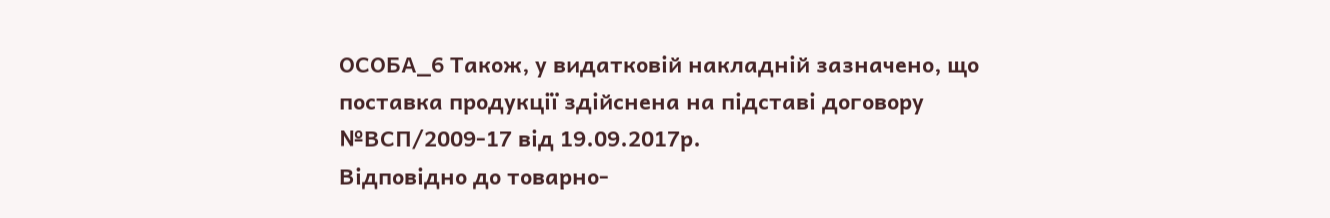ОСОБА_6 Також, у видатковій накладній зазначено, що поставка продукції здійснена на підставі договору №ВСП/2009-17 від 19.09.2017р.
Відповідно до товарно-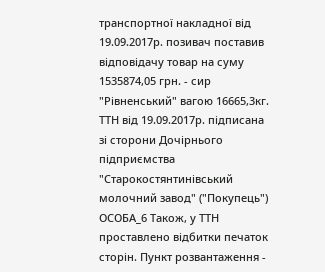транспортної накладної від 19.09.2017р. позивач поставив відповідачу товар на суму 1535874,05 грн. - сир "Рівненський" вагою 16665,3кг. ТТН від 19.09.2017р. підписана зі сторони Дочірнього підприємства "Старокостянтинівський молочний завод" ("Покупець") ОСОБА_6 Також, у ТТН проставлено відбитки печаток сторін. Пункт розвантаження -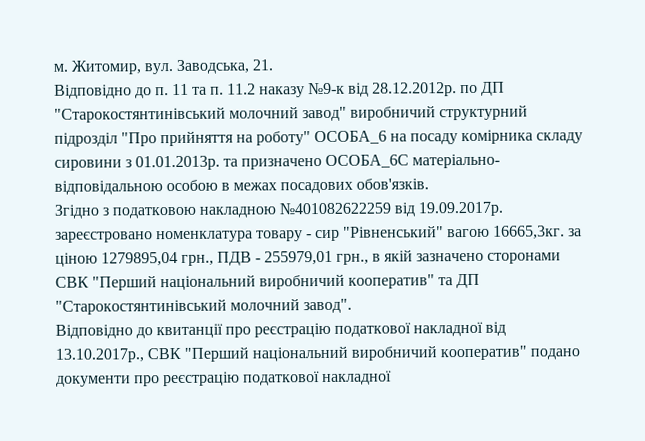м. Житомир, вул. Заводська, 21.
Відповідно до п. 11 та п. 11.2 наказу №9-к від 28.12.2012р. по ДП "Старокостянтинівський молочний завод" виробничий структурний підрозділ "Про прийняття на роботу" ОСОБА_6 на посаду комірника складу сировини з 01.01.2013р. та призначено ОСОБА_6С матеріально-відповідальною особою в межах посадових обов'язків.
Згідно з податковою накладною №401082622259 від 19.09.2017р. зареєстровано номенклатура товару - сир "Рівненський" вагою 16665,3кг. за ціною 1279895,04 грн., ПДВ - 255979,01 грн., в якій зазначено сторонами СВК "Перший національний виробничий кооператив" та ДП "Старокостянтинівський молочний завод".
Відповідно до квитанції про реєстрацію податкової накладної від 13.10.2017р., СВК "Перший національний виробничий кооператив" подано документи про реєстрацію податкової накладної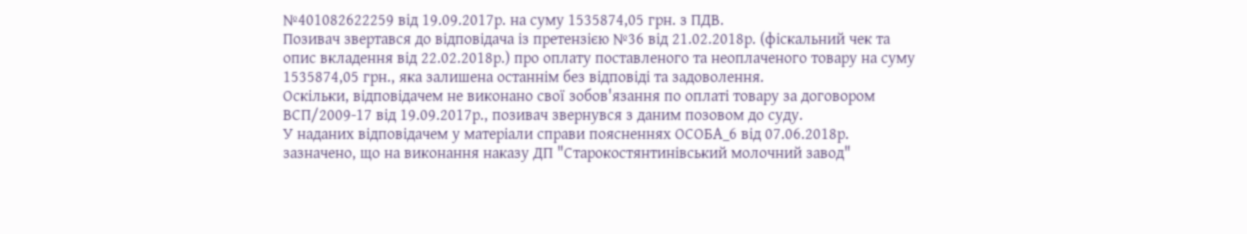№401082622259 від 19.09.2017р. на суму 1535874,05 грн. з ПДВ.
Позивач звертався до відповідача із претензією №36 від 21.02.2018р. (фіскальний чек та опис вкладення від 22.02.2018р.) про оплату поставленого та неоплаченого товару на суму 1535874,05 грн., яка залишена останнім без відповіді та задоволення.
Оскільки, відповідачем не виконано свої зобов'язання по оплаті товару за договором ВСП/2009-17 від 19.09.2017р., позивач звернувся з даним позовом до суду.
У наданих відповідачем у матеріали справи поясненнях ОСОБА_6 від 07.06.2018р. зазначено, що на виконання наказу ДП "Старокостянтинівський молочний завод"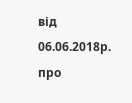від 06.06.2018р. про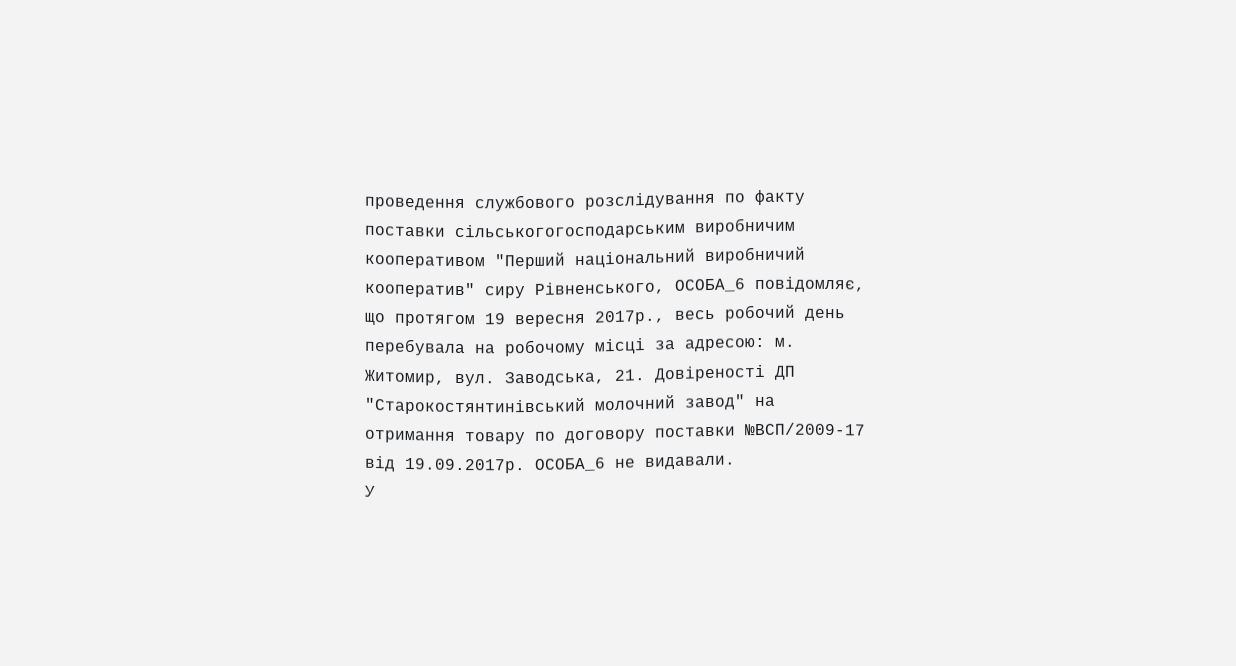проведення службового розслідування по факту поставки сільськогогосподарським виробничим кооперативом "Перший національний виробничий кооператив" сиру Рівненського, ОСОБА_6 повідомляє, що протягом 19 вересня 2017р., весь робочий день перебувала на робочому місці за адресою: м. Житомир, вул. Заводська, 21. Довіреності ДП "Старокостянтинівський молочний завод" на отримання товару по договору поставки №ВСП/2009-17 від 19.09.2017р. ОСОБА_6 не видавали.
У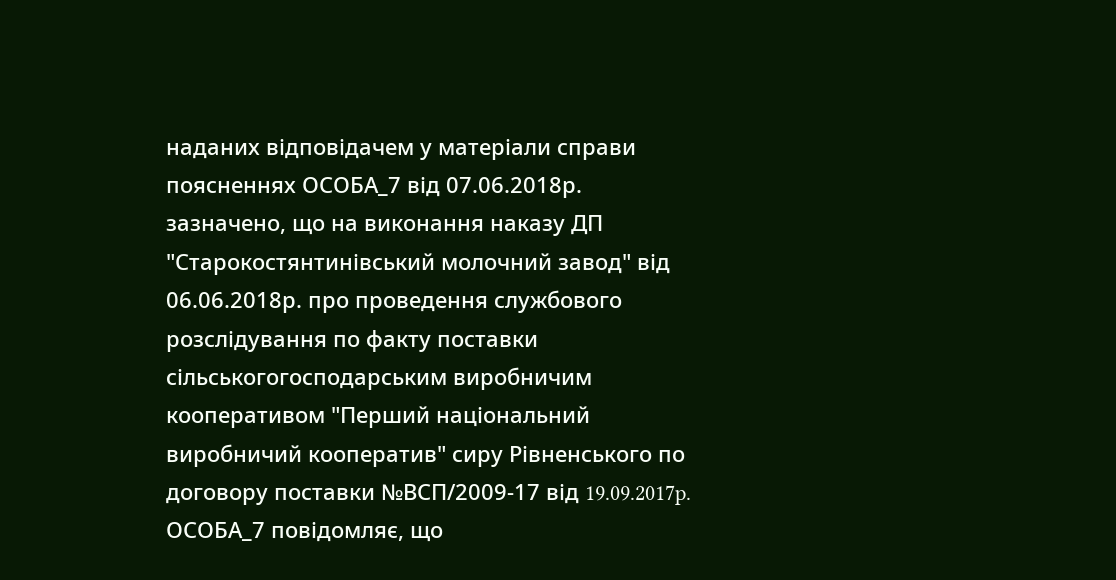наданих відповідачем у матеріали справи поясненнях ОСОБА_7 від 07.06.2018р. зазначено, що на виконання наказу ДП "Старокостянтинівський молочний завод" від 06.06.2018р. про проведення службового розслідування по факту поставки сільськогогосподарським виробничим кооперативом "Перший національний виробничий кооператив" сиру Рівненського по договору поставки №ВСП/2009-17 від 19.09.2017p. ОСОБА_7 повідомляє, що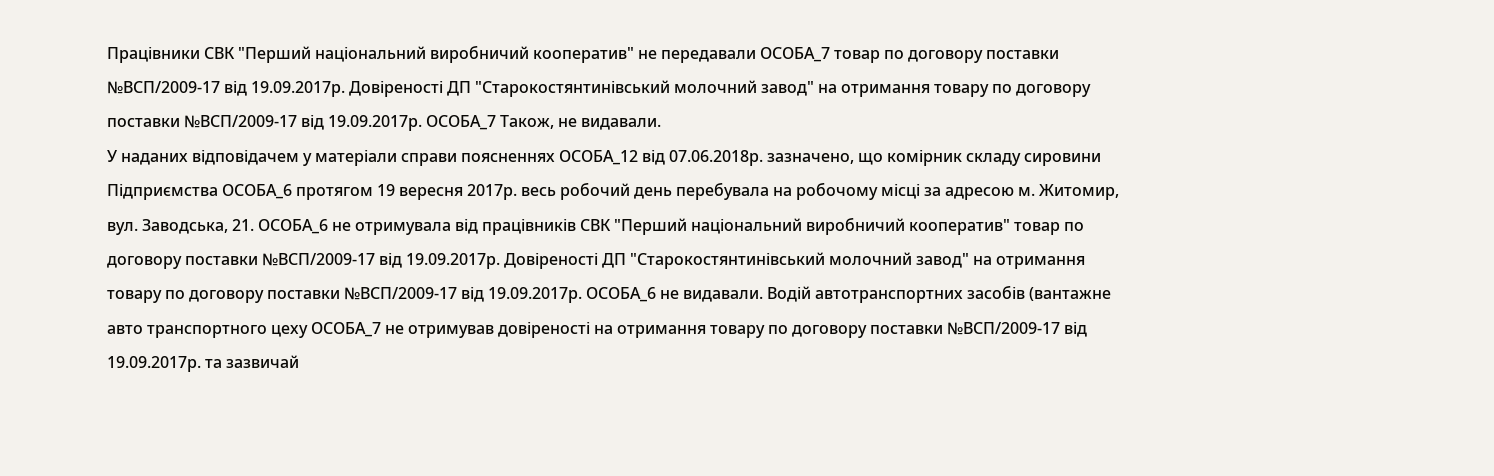Працівники СВК "Перший національний виробничий кооператив" не передавали ОСОБА_7 товар по договору поставки №ВСП/2009-17 від 19.09.2017р. Довіреності ДП "Старокостянтинівський молочний завод" на отримання товару по договору поставки №ВСП/2009-17 від 19.09.2017р. ОСОБА_7 Також, не видавали.
У наданих відповідачем у матеріали справи поясненнях ОСОБА_12 від 07.06.2018р. зазначено, що комірник складу сировини Підприємства ОСОБА_6 протягом 19 вересня 2017р. весь робочий день перебувала на робочому місці за адресою м. Житомир, вул. Заводська, 21. ОСОБА_6 не отримувала від працівників СВК "Перший національний виробничий кооператив" товар по договору поставки №ВСП/2009-17 від 19.09.2017р. Довіреності ДП "Старокостянтинівський молочний завод" на отримання товару по договору поставки №ВСП/2009-17 від 19.09.2017р. ОСОБА_6 не видавали. Водій автотранспортних засобів (вантажне авто транспортного цеху ОСОБА_7 не отримував довіреності на отримання товару по договору поставки №ВСП/2009-17 від 19.09.2017р. та зазвичай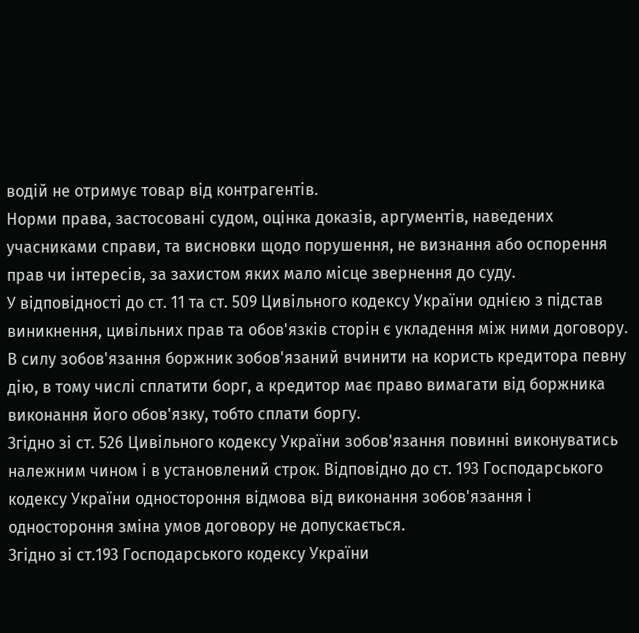водій не отримує товар від контрагентів.
Норми права, застосовані судом, оцінка доказів, аргументів, наведених учасниками справи, та висновки щодо порушення, не визнання або оспорення прав чи інтересів, за захистом яких мало місце звернення до суду.
У відповідності до ст. 11 та ст. 509 Цивільного кодексу України однією з підстав виникнення, цивільних прав та обов'язків сторін є укладення між ними договору. В силу зобов'язання боржник зобов'язаний вчинити на користь кредитора певну дію, в тому числі сплатити борг, а кредитор має право вимагати від боржника виконання його обов'язку, тобто сплати боргу.
Згідно зі ст. 526 Цивільного кодексу України зобов'язання повинні виконуватись належним чином і в установлений строк. Відповідно до ст. 193 Господарського кодексу України одностороння відмова від виконання зобов'язання і одностороння зміна умов договору не допускається.
Згідно зі ст.193 Господарського кодексу України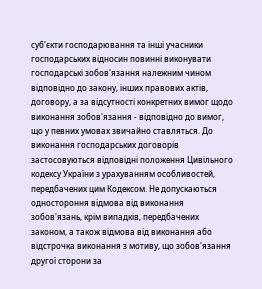суб'єкти господарювання та інші учасники господарських відносин повинні виконувати господарські зобов'язання належним чином відповідно до закону, інших правових актів, договору, а за відсутності конкретних вимог щодо виконання зобов'язання - відповідно до вимог, що у певних умовах звичайно ставляться. До виконання господарських договорів застосовуються відповідні положення Цивільного кодексу України з урахуванням особливостей, передбачених цим Кодексом. Не допускаються одностороння відмова від виконання зобов'язань, крім випадків, передбачених законом, а також відмова від виконання або відстрочка виконання з мотиву, що зобов'язання другої сторони за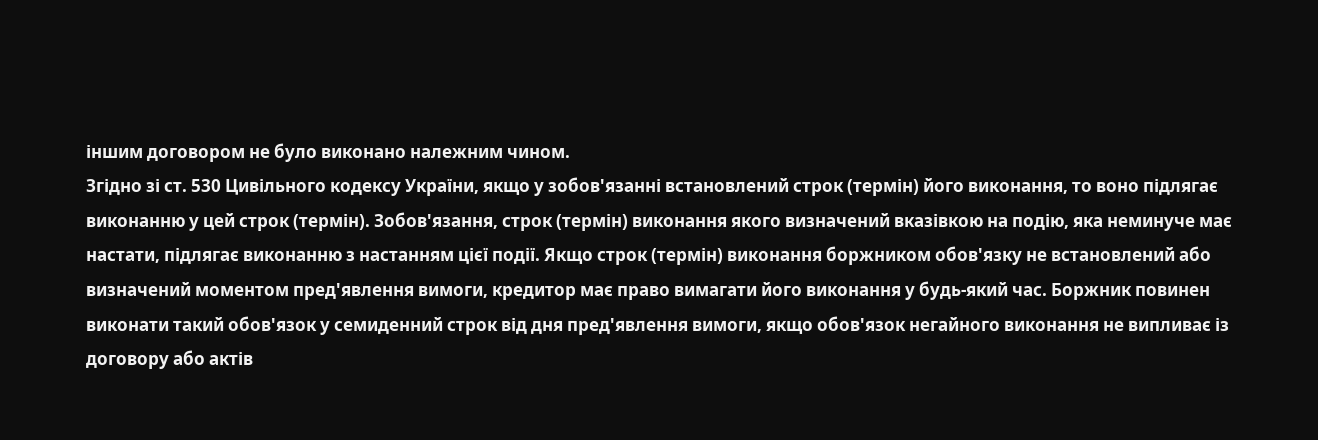іншим договором не було виконано належним чином.
Згідно зі ст. 530 Цивільного кодексу України, якщо у зобов'язанні встановлений строк (термін) його виконання, то воно підлягає виконанню у цей строк (термін). Зобов'язання, строк (термін) виконання якого визначений вказівкою на подію, яка неминуче має настати, підлягає виконанню з настанням цієї події. Якщо строк (термін) виконання боржником обов'язку не встановлений або визначений моментом пред'явлення вимоги, кредитор має право вимагати його виконання у будь-який час. Боржник повинен виконати такий обов'язок у семиденний строк від дня пред'явлення вимоги, якщо обов'язок негайного виконання не випливає із договору або актів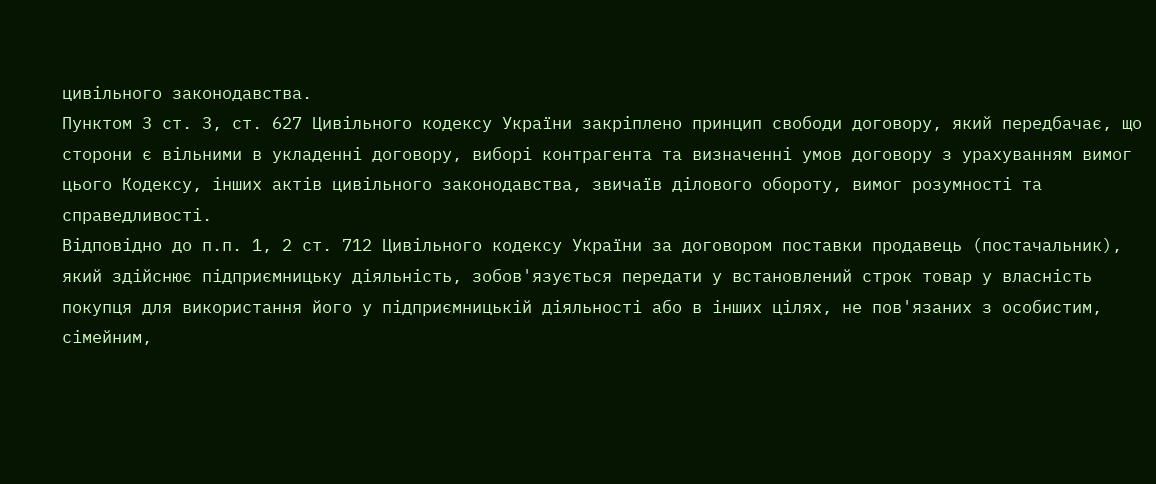цивільного законодавства.
Пунктом 3 ст. 3, ст. 627 Цивільного кодексу України закріплено принцип свободи договору, який передбачає, що сторони є вільними в укладенні договору, виборі контрагента та визначенні умов договору з урахуванням вимог цього Кодексу, інших актів цивільного законодавства, звичаїв ділового обороту, вимог розумності та справедливості.
Відповідно до п.п. 1, 2 ст. 712 Цивільного кодексу України за договором поставки продавець (постачальник), який здійснює підприємницьку діяльність, зобов'язується передати у встановлений строк товар у власність покупця для використання його у підприємницькій діяльності або в інших цілях, не пов'язаних з особистим, сімейним,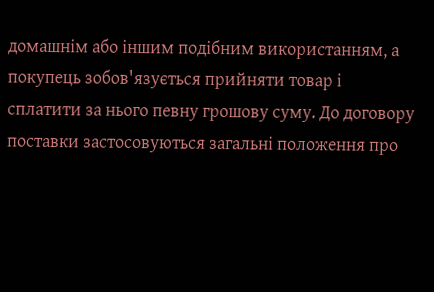домашнім або іншим подібним використанням, а покупець зобов'язується прийняти товар і сплатити за нього певну грошову суму. До договору поставки застосовуються загальні положення про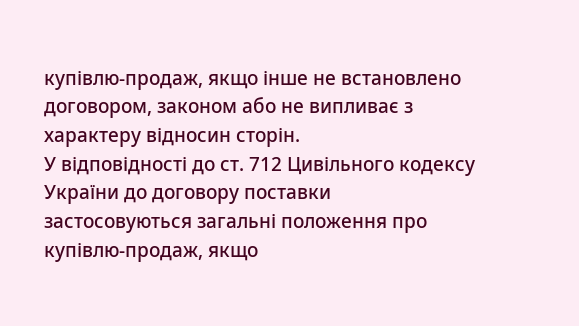купівлю-продаж, якщо інше не встановлено договором, законом або не випливає з характеру відносин сторін.
У відповідності до ст. 712 Цивільного кодексу України до договору поставки застосовуються загальні положення про купівлю-продаж, якщо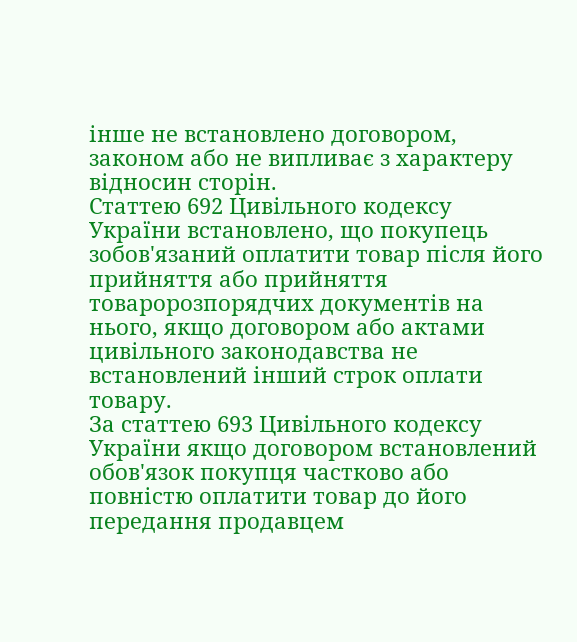інше не встановлено договором, законом або не випливає з характеру відносин сторін.
Статтею 692 Цивільного кодексу України встановлено, що покупець зобов'язаний оплатити товар після його прийняття або прийняття товаророзпорядчих документів на нього, якщо договором або актами цивільного законодавства не встановлений інший строк оплати товару.
За статтею 693 Цивільного кодексу України якщо договором встановлений обов'язок покупця частково або повністю оплатити товар до його передання продавцем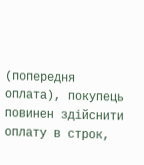(попередня оплата), покупець повинен здійснити оплату в строк,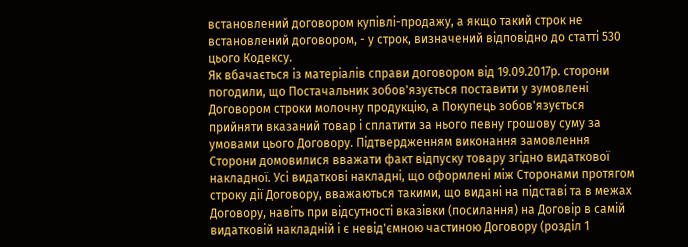встановлений договором купівлі-продажу, а якщо такий строк не встановлений договором, - у строк, визначений відповідно до статті 530 цього Кодексу.
Як вбачається із матеріалів справи договором від 19.09.2017р. сторони погодили, що Постачальник зобов'язується поставити у зумовлені Договором строки молочну продукцію, а Покупець зобов'язується прийняти вказаний товар і сплатити за нього певну грошову суму за умовами цього Договору. Підтвердженням виконання замовлення Сторони домовилися вважати факт відпуску товару згідно видаткової накладної. Усі видаткові накладні, що оформлені між Сторонами протягом строку дії Договору, вважаються такими, що видані на підставі та в межах Договору, навіть при відсутності вказівки (посилання) на Договір в самій видатковій накладній і є невід'ємною частиною Договору (розділ 1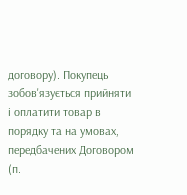договору). Покупець зобов'язується прийняти і оплатити товар в порядку та на умовах, передбачених Договором (п.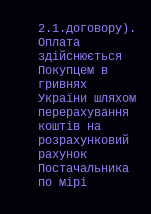2.1.договору). Оплата здійснюється Покупцем в гривнях України шляхом перерахування коштів на розрахунковий рахунок Постачальника по мірі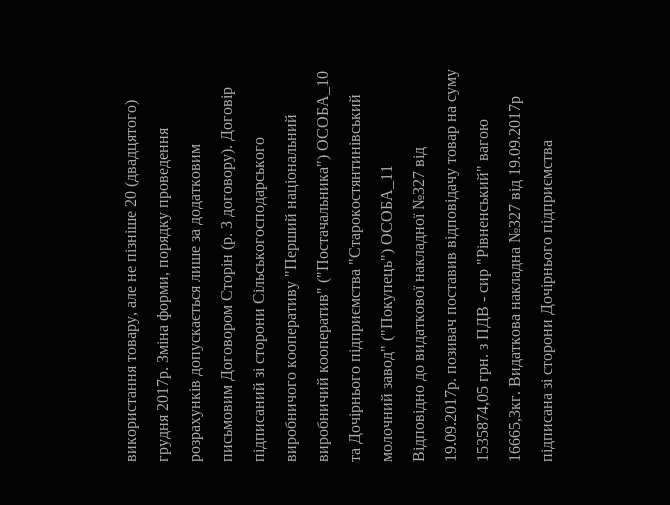використання товару, але не пізніше 20 (двадцятого) грудня 2017р. Зміна форми, порядку проведення розрахунків допускається лише за додатковим письмовим Договором Сторін (р. 3 договору). Договір підписаний зі сторони Сільськогосподарського виробничого кооперативу "Перший національний виробничий кооператив" ("Постачальника") ОСОБА_10 та Дочірнього підприємства "Старокостянтинівський молочний завод" ("Покупець") ОСОБА_11
Відповідно до видаткової накладної №327 від 19.09.2017р. позивач поставив відповідачу товар на суму 1535874,05 грн. з ПДВ - сир "Рівненський" вагою 16665,3кг. Видаткова накладна №327 від 19.09.2017р підписана зі сторони Дочірнього підприємства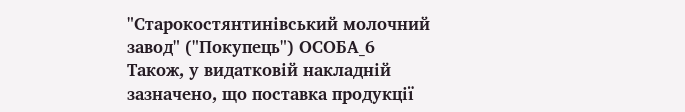"Старокостянтинівський молочний завод" ("Покупець") ОСОБА_6 Також, у видатковій накладній зазначено, що поставка продукції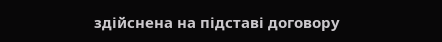здійснена на підставі договору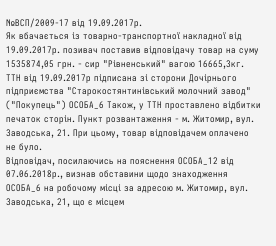№ВСП/2009-17 від 19.09.2017р.
Як вбачається із товарно-транспортної накладної від 19.09.2017р. позивач поставив відповідачу товар на суму 1535874,05 грн. - сир "Рівненський" вагою 16665,3кг. ТТН від 19.09.2017р підписана зі сторони Дочірнього підприємства "Старокостянтинівський молочний завод" ("Покупець") ОСОБА_6 Також, у ТТН проставлено відбитки печаток сторін. Пункт розвантаження - м. Житомир, вул. Заводська, 21. При цьому, товар відповідачем оплачено не було.
Відповідач, посилаючись на пояснення ОСОБА_12 від 07.06.2018р., визнав обставини щодо знаходження ОСОБА_6 на робочому місці за адресою м. Житомир, вул. Заводська, 21, що є місцем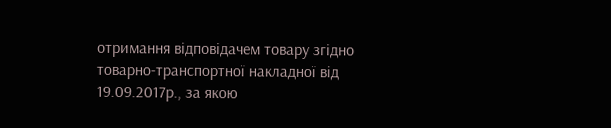отримання відповідачем товару згідно товарно-транспортної накладної від 19.09.2017р., за якою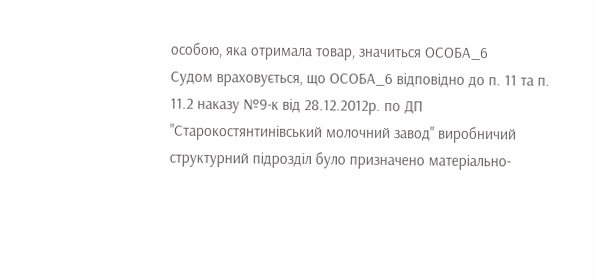особою, яка отримала товар, значиться ОСОБА_6
Судом враховується, що ОСОБА_6 відповідно до п. 11 та п. 11.2 наказу №9-к від 28.12.2012р. по ДП "Старокостянтинівський молочний завод" виробничий структурний підрозділ було призначено матеріально-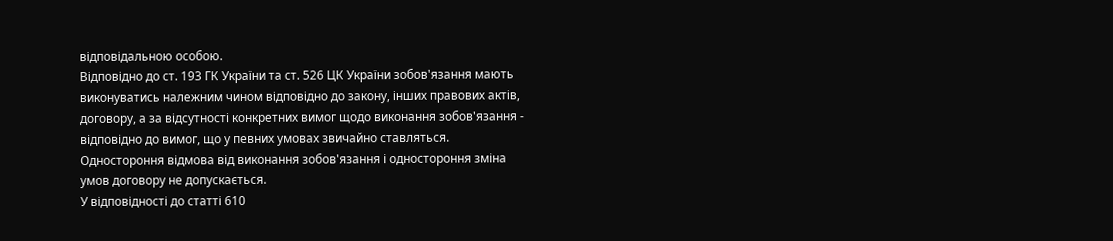відповідальною особою.
Відповідно до ст. 193 ГК України та ст. 526 ЦК України зобов'язання мають виконуватись належним чином відповідно до закону, інших правових актів, договору, а за відсутності конкретних вимог щодо виконання зобов'язання - відповідно до вимог, що у певних умовах звичайно ставляться. Одностороння відмова від виконання зобов'язання і одностороння зміна умов договору не допускається.
У відповідності до статті 610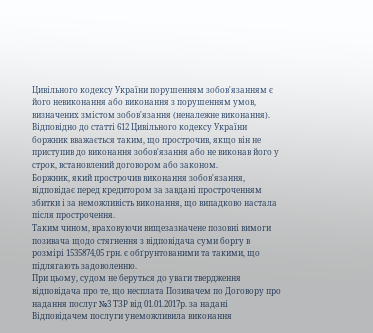Цивільного кодексу України порушенням зобов'язанням є його невиконання або виконання з порушенням умов, визначених змістом зобов'язання (неналежне виконання).
Відповідно до статті 612 Цивільного кодексу України боржник вважається таким, що прострочив, якщо він не приступив до виконання зобов'язання або не виконав його у строк, встановлений договором або законом.
Боржник, який прострочив виконання зобов'язання, відповідає перед кредитором за завдані простроченням збитки і за неможливість виконання, що випадково настала після прострочення.
Таким чином, враховуючи вищезазначене позовні вимоги позивача щодо стягнення з відповідача суми боргу в розмірі 1535874,05 грн. є обґрунтованими та такими, що підлягають задоволенню.
При цьому, судом не беруться до уваги твердження відповідача про те, що несплата Позивачем по Договору про надання послуг №3 ТЗР від 01.01.2017р. за надані Відповідачем послуги унеможливила виконання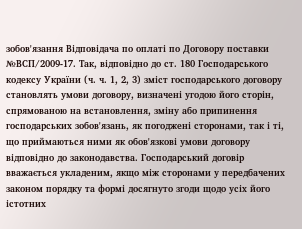зобов'язання Відповідача по оплаті по Договору поставки №ВСП/2009-17. Так, відповідно до ст. 180 Господарського кодексу України (ч. ч. 1, 2, 3) зміст господарського договору становлять умови договору, визначені угодою його сторін, спрямованою на встановлення, зміну або припинення господарських зобов'язань, як погоджені сторонами, так і ті, що приймаються ними як обов'язкові умови договору відповідно до законодавства. Господарський договір вважається укладеним, якщо між сторонами у передбачених законом порядку та формі досягнуто згоди щодо усіх його істотних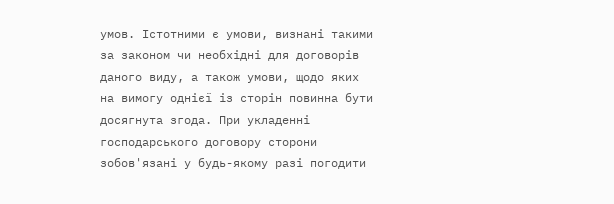умов. Істотними є умови, визнані такими за законом чи необхідні для договорів даного виду, а також умови, щодо яких на вимогу однієї із сторін повинна бути досягнута згода. При укладенні господарського договору сторони зобов'язані у будь-якому разі погодити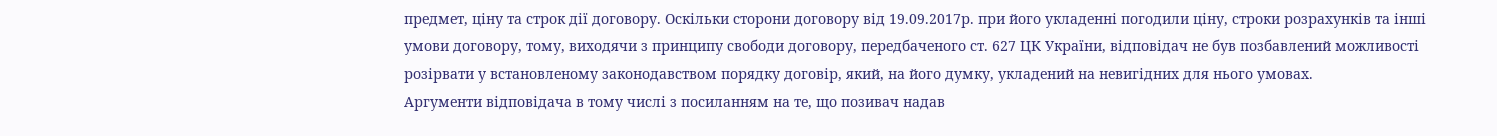предмет, ціну та строк дії договору. Оскільки сторони договору від 19.09.2017р. при його укладенні погодили ціну, строки розрахунків та інші умови договору, тому, виходячи з принципу свободи договору, передбаченого ст. 627 ЦК України, відповідач не був позбавлений можливості розірвати у встановленому законодавством порядку договір, який, на його думку, укладений на невигідних для нього умовах.
Аргументи відповідача в тому числі з посиланням на те, що позивач надав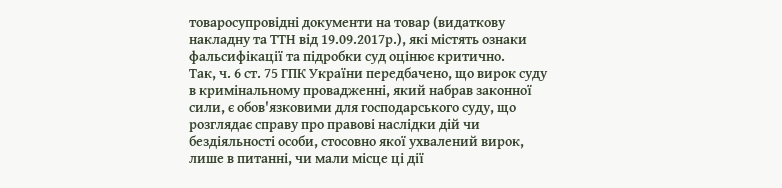товаросупровідні документи на товар (видаткову накладну та ТТН від 19.09.2017р.), які містять ознаки фальсифікації та підробки суд оцінює критично.
Так, ч. 6 ст. 75 ГПК України передбачено, що вирок суду в кримінальному провадженні, який набрав законної сили, є обов'язковими для господарського суду, що розглядає справу про правові наслідки дій чи бездіяльності особи, стосовно якої ухвалений вирок, лише в питанні, чи мали місце ці дії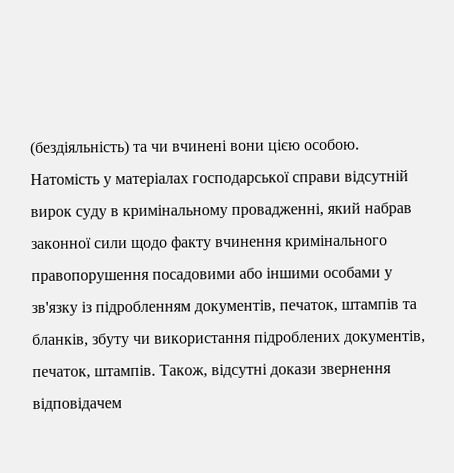(бездіяльність) та чи вчинені вони цією особою.
Натомість у матеріалах господарської справи відсутній вирок суду в кримінальному провадженні, який набрав законної сили щодо факту вчинення кримінального правопорушення посадовими або іншими особами у зв'язку із підробленням документів, печаток, штампів та бланків, збуту чи використання підроблених документів, печаток, штампів. Також, відсутні докази звернення відповідачем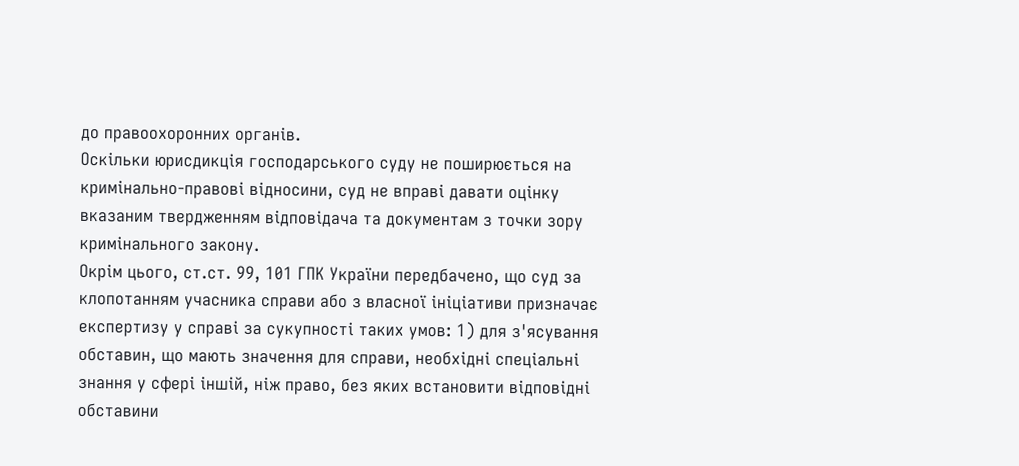до правоохоронних органів.
Оскільки юрисдикція господарського суду не поширюється на кримінально-правові відносини, суд не вправі давати оцінку вказаним твердженням відповідача та документам з точки зору кримінального закону.
Окрім цього, ст.ст. 99, 101 ГПК України передбачено, що суд за клопотанням учасника справи або з власної ініціативи призначає експертизу у справі за сукупності таких умов: 1) для з'ясування обставин, що мають значення для справи, необхідні спеціальні знання у сфері іншій, ніж право, без яких встановити відповідні обставини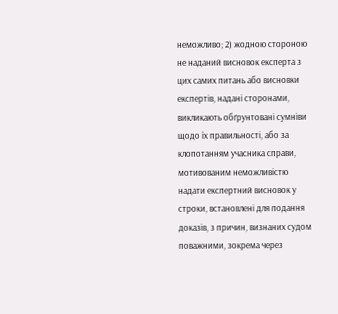неможливо; 2) жодною стороною не наданий висновок експерта з цих самих питань або висновки експертів, надані сторонами, викликають обґрунтовані сумніви щодо їх правильності, або за клопотанням учасника справи, мотивованим неможливістю надати експертний висновок у строки, встановлені для подання доказів, з причин, визнаних судом поважними, зокрема через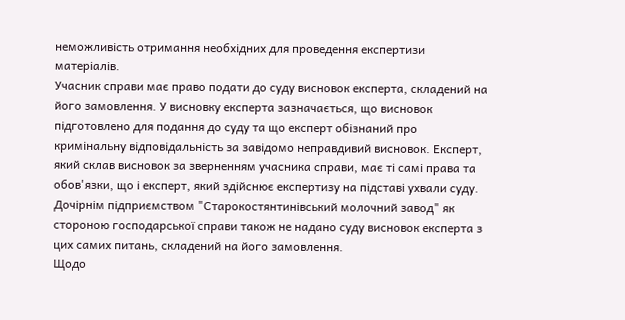неможливість отримання необхідних для проведення експертизи матеріалів.
Учасник справи має право подати до суду висновок експерта, складений на його замовлення. У висновку експерта зазначається, що висновок підготовлено для подання до суду та що експерт обізнаний про кримінальну відповідальність за завідомо неправдивий висновок. Експерт, який склав висновок за зверненням учасника справи, має ті самі права та обов'язки, що і експерт, який здійснює експертизу на підставі ухвали суду.
Дочірнім підприємством "Старокостянтинівський молочний завод" як стороною господарської справи також не надано суду висновок експерта з цих самих питань, складений на його замовлення.
Щодо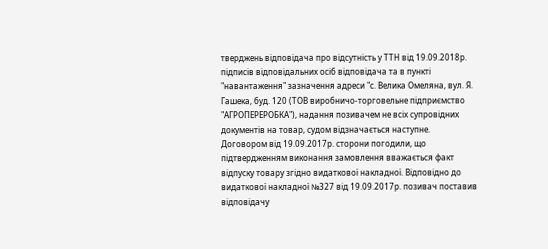тверджень відповідача про відсутність у ТТН від 19.09.2018р. підписів відповідальних осіб відповідача та в пункті "навантаження" зазначення адреси "с. Велика Омеляна, вул. Я. Гашека, буд. 120 (ТОВ виробничо-торговельне підприємство "АГРОПЕРЕРОБКА"), надання позивачем не всіх супровідних документів на товар, судом відзначається наступне.
Договором від 19.09.2017р. сторони погодили, що підтвердженням виконання замовлення вважається факт відпуску товару згідно видаткової накладної. Відповідно до видаткової накладної №327 від 19.09.2017р. позивач поставив відповідачу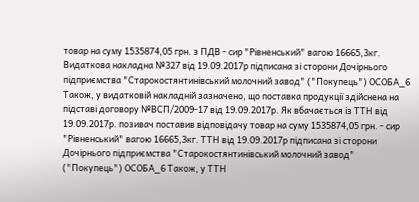товар на суму 1535874,05 грн. з ПДВ - сир "Рівненський" вагою 16665,3кг. Видаткова накладна №327 від 19.09.2017р підписана зі сторони Дочірнього підприємства "Старокостянтинівський молочний завод" ("Покупець") ОСОБА_6 Також, у видатковій накладній зазначено, що поставка продукції здійснена на підставі договору №ВСП/2009-17 від 19.09.2017р. Як вбачається із ТТН від 19.09.2017р. позивач поставив відповідачу товар на суму 1535874,05 грн. - сир "Рівненський" вагою 16665,3кг. ТТН від 19.09.2017р підписана зі сторони Дочірнього підприємства "Старокостянтинівський молочний завод" ("Покупець") ОСОБА_6 Також, у ТТН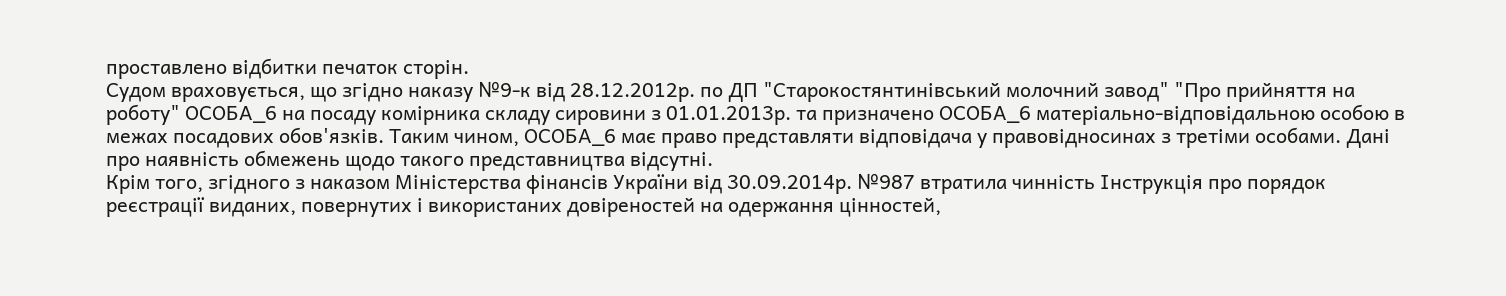проставлено відбитки печаток сторін.
Судом враховується, що згідно наказу №9-к від 28.12.2012р. по ДП "Старокостянтинівський молочний завод" "Про прийняття на роботу" ОСОБА_6 на посаду комірника складу сировини з 01.01.2013р. та призначено ОСОБА_6 матеріально-відповідальною особою в межах посадових обов'язків. Таким чином, ОСОБА_6 має право представляти відповідача у правовідносинах з третіми особами. Дані про наявність обмежень щодо такого представництва відсутні.
Крім того, згідного з наказом Міністерства фінансів України від 30.09.2014р. №987 втратила чинність Інструкція про порядок реєстрації виданих, повернутих і використаних довіреностей на одержання цінностей,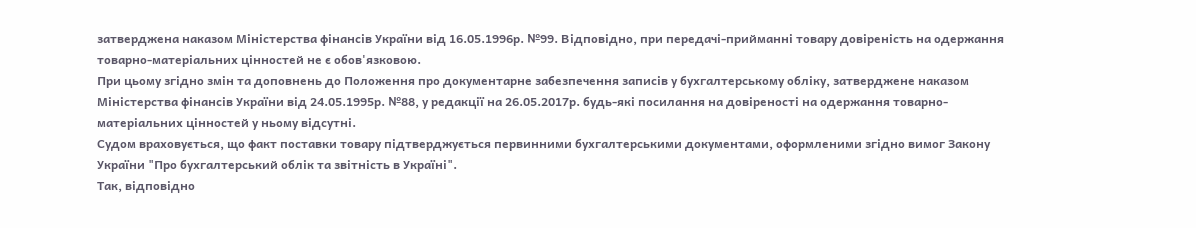затверджена наказом Міністерства фінансів України від 16.05.1996р. №99. Відповідно, при передачі-прийманні товару довіреність на одержання товарно-матеріальних цінностей не є обов'язковою.
При цьому згідно змін та доповнень до Положення про документарне забезпечення записів у бухгалтерському обліку, затверджене наказом Міністерства фінансів України від 24.05.1995р. №88, у редакції на 26.05.2017р. будь-які посилання на довіреності на одержання товарно-матеріальних цінностей у ньому відсутні.
Судом враховується, що факт поставки товару підтверджується первинними бухгалтерськими документами, оформленими згідно вимог Закону України "Про бухгалтерський облік та звітність в Україні".
Так, відповідно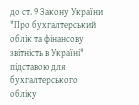до ст. 9 Закону України "Про бухгалтерський облік та фінансову звітність в Україні" підставою для бухгалтерського обліку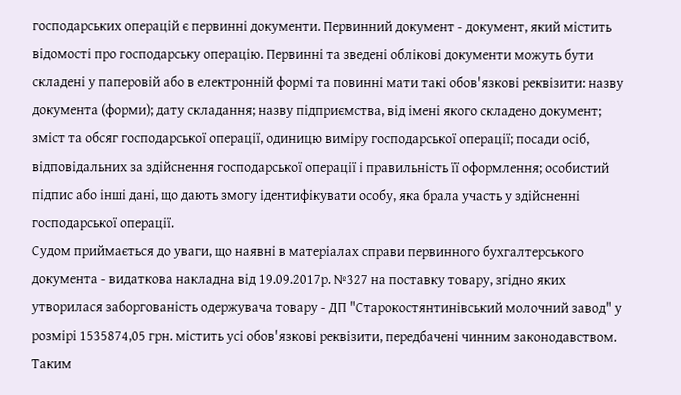господарських операцій є первинні документи. Первинний документ - документ, який містить відомості про господарську операцію. Первинні та зведені облікові документи можуть бути складені у паперовій або в електронній формі та повинні мати такі обов'язкові реквізити: назву документа (форми); дату складання; назву підприємства, від імені якого складено документ; зміст та обсяг господарської операції, одиницю виміру господарської операції; посади осіб, відповідальних за здійснення господарської операції і правильність її оформлення; особистий підпис або інші дані, що дають змогу ідентифікувати особу, яка брала участь у здійсненні господарської операції.
Судом приймається до уваги, що наявні в матеріалах справи первинного бухгалтерського документа - видаткова накладна від 19.09.2017р. №327 на поставку товару, згідно яких утворилася заборгованість одержувача товару - ДП "Старокостянтинівський молочний завод" у розмірі 1535874,05 грн. містить усі обов'язкові реквізити, передбачені чинним законодавством. Таким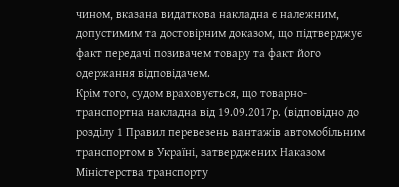чином, вказана видаткова накладна є належним, допустимим та достовірним доказом, що підтверджує факт передачі позивачем товару та факт його одержання відповідачем.
Крім того, судом враховується, що товарно-транспортна накладна від 19.09.2017р. (відповідно до розділу 1 Правил перевезень вантажів автомобільним транспортом в Україні, затверджених Наказом Міністерства транспорту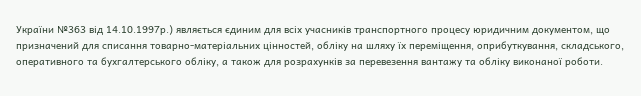України №363 від 14.10.1997р.) являється єдиним для всіх учасників транспортного процесу юридичним документом, що призначений для списання товарно-матеріальних цінностей, обліку на шляху їх переміщення, оприбуткування, складського, оперативного та бухгалтерського обліку, а також для розрахунків за перевезення вантажу та обліку виконаної роботи.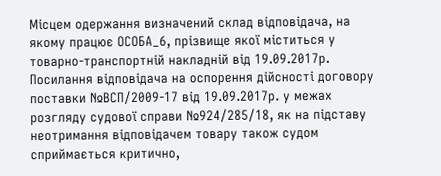Місцем одержання визначений склад відповідача, на якому працює ОСОБА_6, прізвище якої міститься у товарно-транспортній накладній від 19.09.2017р.
Посилання відповідача на оспорення дійсності договору поставки №ВСП/2009-17 від 19.09.2017р. у межах розгляду судової справи №924/285/18, як на підставу неотримання відповідачем товару також судом сприймається критично,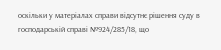оскільки у матеріалах справи відсутнє рішення суду в господарській справі №924/285/18, що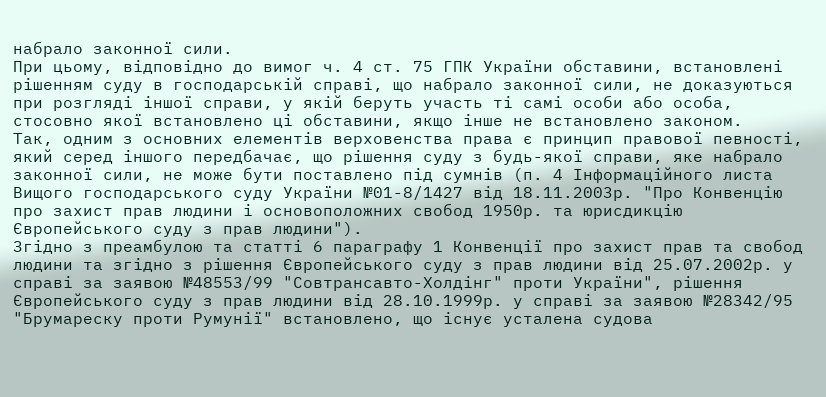набрало законної сили.
При цьому, відповідно до вимог ч. 4 ст. 75 ГПК України обставини, встановлені рішенням суду в господарській справі, що набрало законної сили, не доказуються при розгляді іншої справи, у якій беруть участь ті самі особи або особа, стосовно якої встановлено ці обставини, якщо інше не встановлено законом.
Так, одним з основних елементів верховенства права є принцип правової певності, який серед іншого передбачає, що рішення суду з будь-якої справи, яке набрало законної сили, не може бути поставлено під сумнів (п. 4 Інформаційного листа Вищого господарського суду України №01-8/1427 від 18.11.2003р. "Про Конвенцію про захист прав людини і основоположних свобод 1950р. та юрисдикцію Європейського суду з прав людини").
Згідно з преамбулою та статті 6 параграфу 1 Конвенції про захист прав та свобод людини та згідно з рішення Європейського суду з прав людини від 25.07.2002р. у справі за заявою №48553/99 "Совтрансавто-Холдінг" проти України", рішення Європейського суду з прав людини від 28.10.1999р. у справі за заявою №28342/95 "Брумареску проти Румунії" встановлено, що існує усталена судова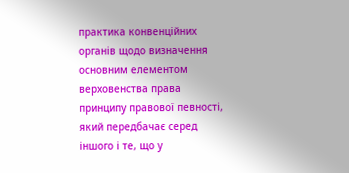практика конвенційних органів щодо визначення основним елементом верховенства права принципу правової певності, який передбачає серед іншого і те, що у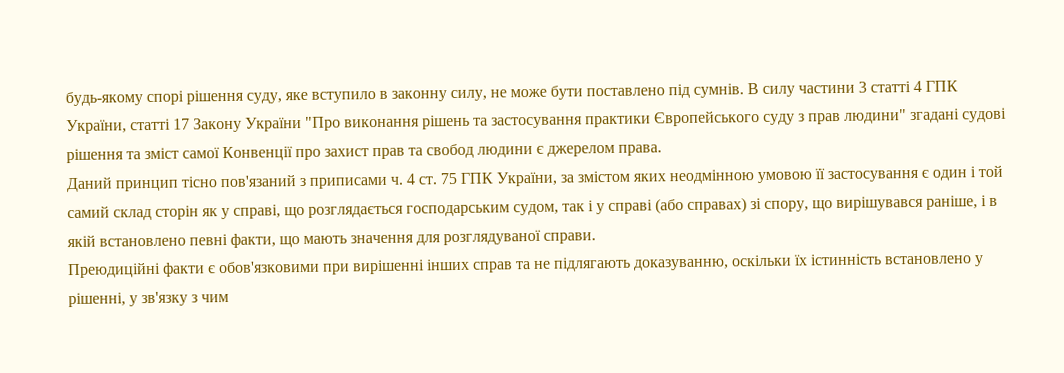будь-якому спорі рішення суду, яке вступило в законну силу, не може бути поставлено під сумнів. В силу частини 3 статті 4 ГПК України, статті 17 Закону України "Про виконання рішень та застосування практики Європейського суду з прав людини" згадані судові рішення та зміст самої Конвенції про захист прав та свобод людини є джерелом права.
Даний принцип тісно пов'язаний з приписами ч. 4 ст. 75 ГПК України, за змістом яких неодмінною умовою її застосування є один і той самий склад сторін як у справі, що розглядається господарським судом, так і у справі (або справах) зі спору, що вирішувався раніше, і в якій встановлено певні факти, що мають значення для розглядуваної справи.
Преюдиційні факти є обов'язковими при вирішенні інших справ та не підлягають доказуванню, оскільки їх істинність встановлено у рішенні, у зв'язку з чим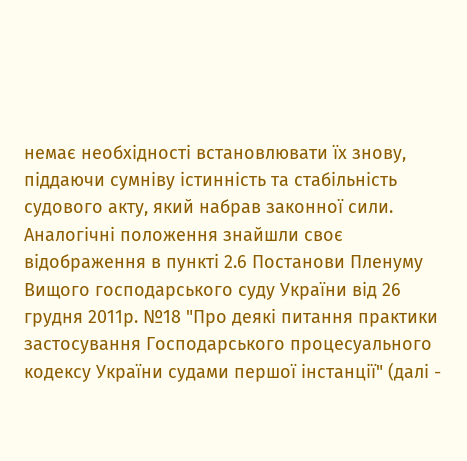немає необхідності встановлювати їх знову, піддаючи сумніву істинність та стабільність судового акту, який набрав законної сили.
Аналогічні положення знайшли своє відображення в пункті 2.6 Постанови Пленуму Вищого господарського суду України від 26 грудня 2011р. №18 "Про деякі питання практики застосування Господарського процесуального кодексу України судами першої інстанції" (далі -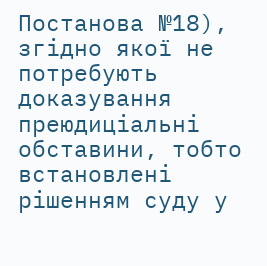Постанова №18), згідно якої не потребують доказування преюдиціальні обставини, тобто встановлені рішенням суду у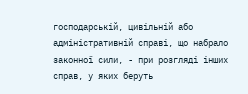господарській, цивільній або адміністративній справі, що набрало законної сили, - при розгляді інших справ, у яких беруть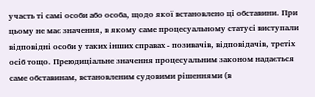участь ті самі особи або особа, щодо якої встановлено ці обставини. При цьому не має значення, в якому саме процесуальному статусі виступали відповідні особи у таких інших справах - позивачів, відповідачів, третіх осіб тощо. Преюдиціальне значення процесуальним законом надається саме обставинам, встановленим судовими рішеннями (в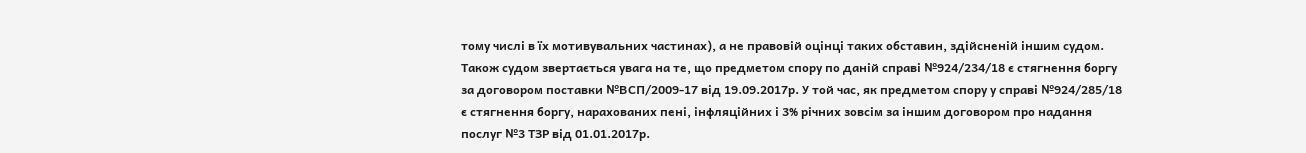тому числі в їх мотивувальних частинах), а не правовій оцінці таких обставин, здійсненій іншим судом.
Також судом звертається увага на те, що предметом спору по даній справі №924/234/18 є стягнення боргу за договором поставки №ВСП/2009-17 від 19.09.2017р. У той час, як предметом спору у справі №924/285/18 є стягнення боргу, нарахованих пені, інфляційних і 3% річних зовсім за іншим договором про надання послуг №3 ТЗР від 01.01.2017р.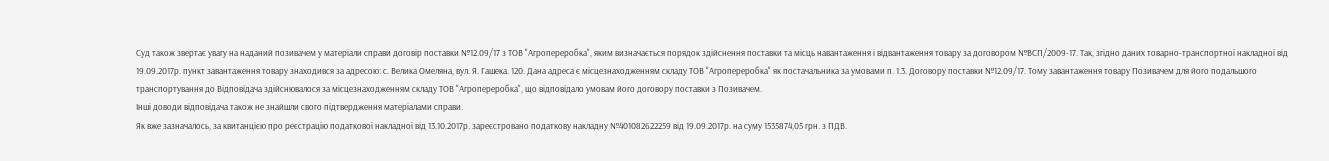Cуд також звертає увагу на наданий позивачем у матеріали справи договір поставки №12.09/17 з ТОВ "Агропереробка", яким визначається порядок здійснення поставки та місць навантаження і відвантаження товару за договором №ВСП/2009-17. Так, згідно даних товарно-транспортної накладної від 19.09.2017р. пункт завантаження товару знаходився за адресою: с. Велика Омеляна, вул. Я. Гашека. 120. Дана адреса є місцезнаходженням складу ТОВ "Агропереробка" як постачальника за умовами п. 1.3. Договору поставки №12.09/17. Тому завантаження товару Позивачем для його подальшого транспортування до Відповідача здійснювалося за місцезнаходженням складу ТОВ "Агропереробка", що відповідало умовам його договору поставки з Позивачем.
Інші доводи відповідача також не знайшли свого підтвердження матеріалами справи.
Як вже зазначалось, за квитанцією про реєстрацію податкової накладної від 13.10.2017р. зареєстровано податкову накладну №401082622259 від 19.09.2017р. на суму 1535874,05 грн. з ПДВ.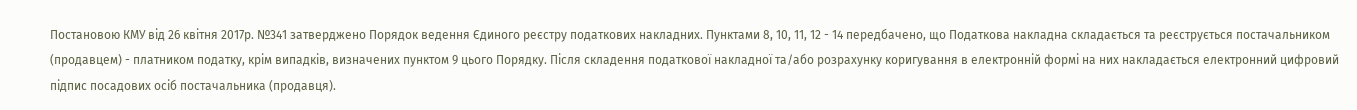Постановою КМУ від 26 квітня 2017р. №341 затверджено Порядок ведення Єдиного реєстру податкових накладних. Пунктами 8, 10, 11, 12 - 14 передбачено, що Податкова накладна складається та реєструється постачальником (продавцем) - платником податку, крім випадків, визначених пунктом 9 цього Порядку. Після складення податкової накладної та/або розрахунку коригування в електронній формі на них накладається електронний цифровий підпис посадових осіб постачальника (продавця).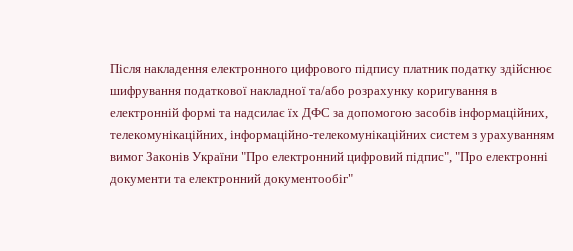Після накладення електронного цифрового підпису платник податку здійснює шифрування податкової накладної та/або розрахунку коригування в електронній формі та надсилає їх ДФС за допомогою засобів інформаційних, телекомунікаційних, інформаційно-телекомунікаційних систем з урахуванням вимог Законів України "Про електронний цифровий підпис", "Про електронні документи та електронний документообіг"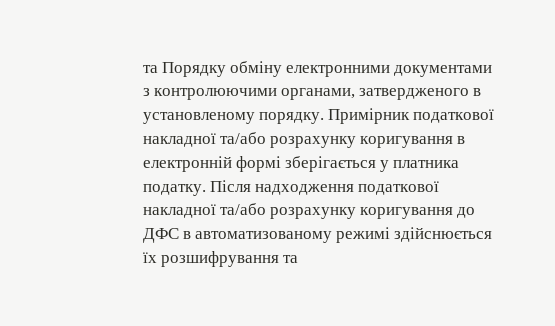та Порядку обміну електронними документами з контролюючими органами, затвердженого в установленому порядку. Примірник податкової накладної та/або розрахунку коригування в електронній формі зберігається у платника податку. Після надходження податкової накладної та/або розрахунку коригування до ДФС в автоматизованому режимі здійснюється їх розшифрування та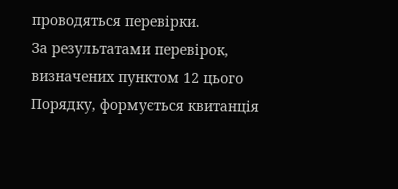проводяться перевірки.
За результатами перевірок, визначених пунктом 12 цього Порядку, формується квитанція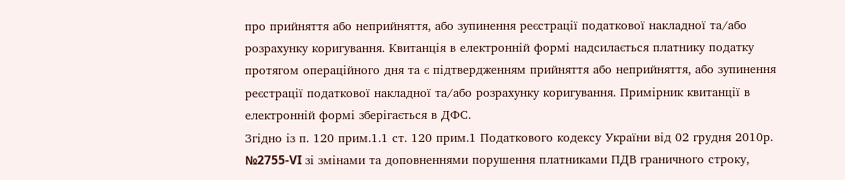про прийняття або неприйняття, або зупинення реєстрації податкової накладної та/або розрахунку коригування. Квитанція в електронній формі надсилається платнику податку протягом операційного дня та є підтвердженням прийняття або неприйняття, або зупинення реєстрації податкової накладної та/або розрахунку коригування. Примірник квитанції в електронній формі зберігається в ДФС.
Згідно із п. 120 прим.1.1 ст. 120 прим.1 Податкового кодексу України від 02 грудня 2010р. №2755-VI зі змінами та доповненнями порушення платниками ПДВ граничного строку,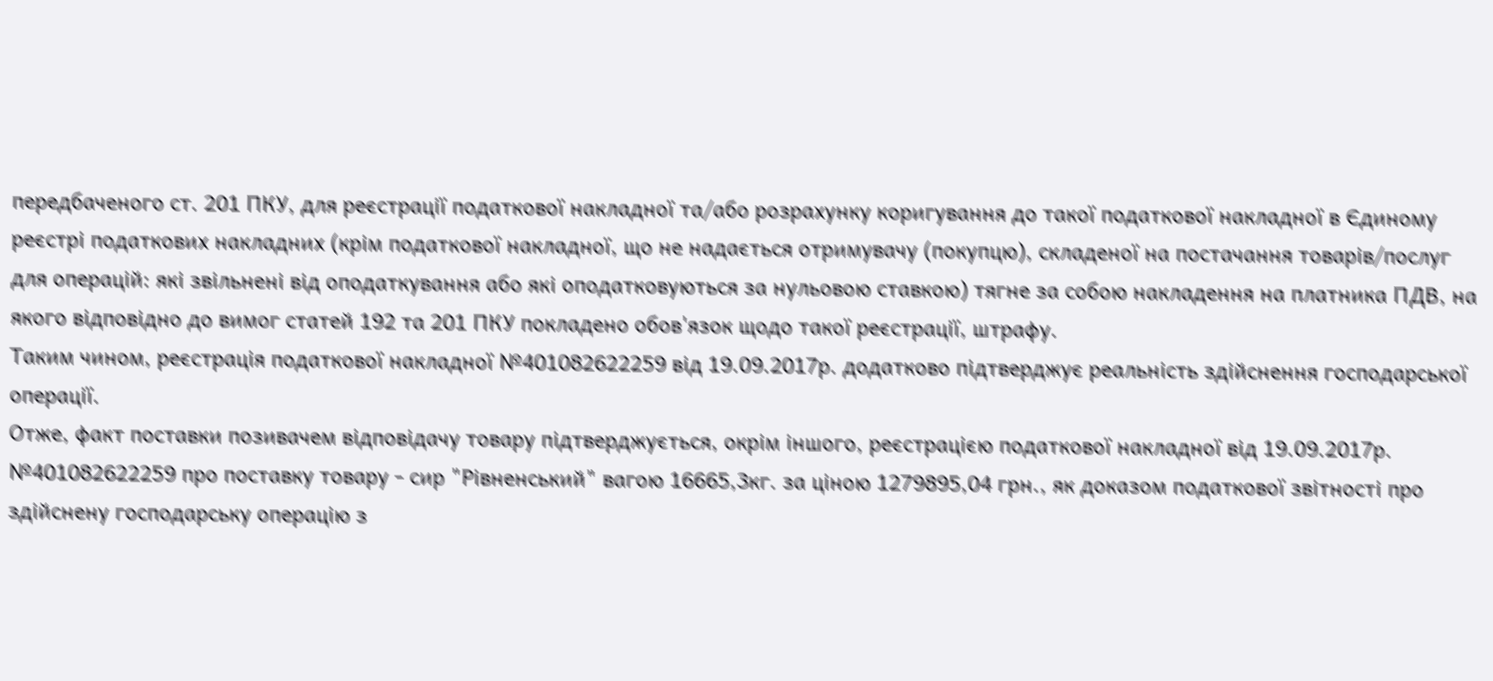передбаченого ст. 201 ПКУ, для реєстрації податкової накладної та/або розрахунку коригування до такої податкової накладної в Єдиному реєстрі податкових накладних (крім податкової накладної, що не надається отримувачу (покупцю), складеної на постачання товарів/послуг для операцій: які звільнені від оподаткування або які оподатковуються за нульовою ставкою) тягне за собою накладення на платника ПДВ, на якого відповідно до вимог статей 192 та 201 ПКУ покладено обов'язок щодо такої реєстрації, штрафу.
Таким чином, реєстрація податкової накладної №401082622259 від 19.09.2017р. додатково підтверджує реальність здійснення господарської операції.
Отже, факт поставки позивачем відповідачу товару підтверджується, окрім іншого, реєстрацією податкової накладної від 19.09.2017р. №401082622259 про поставку товару - сир "Рівненський" вагою 16665,3кг. за ціною 1279895,04 грн., як доказом податкової звітності про здійснену господарську операцію з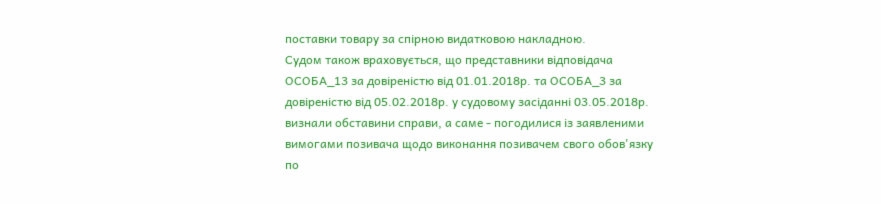поставки товару за спірною видатковою накладною.
Судом також враховується, що представники відповідача ОСОБА_13 за довіреністю від 01.01.2018р. та ОСОБА_3 за довіреністю від 05.02.2018р. у судовому засіданні 03.05.2018р. визнали обставини справи, а саме - погодилися із заявленими вимогами позивача щодо виконання позивачем свого обов'язку по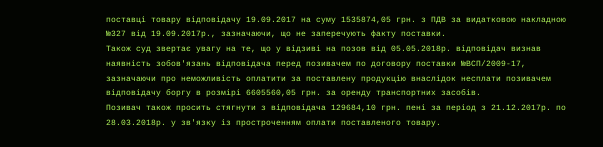поставці товару відповідачу 19.09.2017 на суму 1535874,05 грн. з ПДВ за видатковою накладною №327 від 19.09.2017р., зазначаючи, що не заперечують факту поставки.
Також суд звертає увагу на те, що у відзиві на позов від 05.05.2018р. відповідач визнав наявність зобов'язань відповідача перед позивачем по договору поставки №ВСП/2009-17, зазначаючи про неможливість оплатити за поставлену продукцію внаслідок несплати позивачем відповідачу боргу в розмірі 6605560,05 грн. за оренду транспортних засобів.
Позивач також просить стягнути з відповідача 129684,10 грн. пені за період з 21.12.2017р. по 28.03.2018р. у зв'язку із простроченням оплати поставленого товару.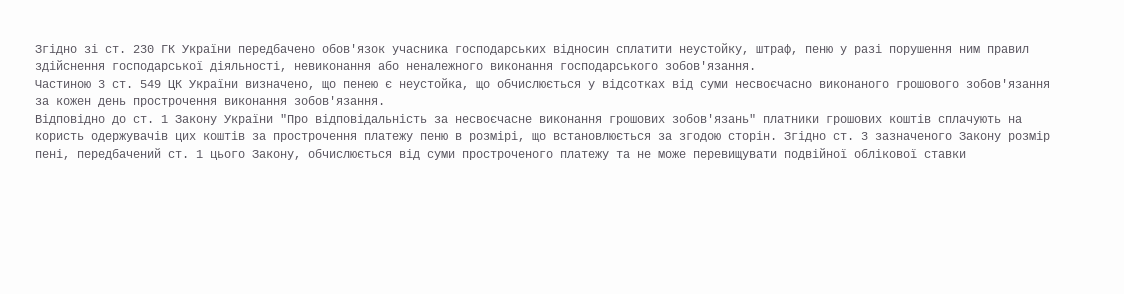Згідно зі ст. 230 ГК України передбачено обов'язок учасника господарських відносин сплатити неустойку, штраф, пеню у разі порушення ним правил здійснення господарської діяльності, невиконання або неналежного виконання господарського зобов'язання.
Частиною 3 ст. 549 ЦК України визначено, що пенею є неустойка, що обчислюється у відсотках від суми несвоєчасно виконаного грошового зобов'язання за кожен день прострочення виконання зобов'язання.
Відповідно до ст. 1 Закону України "Про відповідальність за несвоєчасне виконання грошових зобов'язань" платники грошових коштів сплачують на користь одержувачів цих коштів за прострочення платежу пеню в розмірі, що встановлюється за згодою сторін. Згідно ст. 3 зазначеного Закону розмір пені, передбачений ст. 1 цього Закону, обчислюється від суми простроченого платежу та не може перевищувати подвійної облікової ставки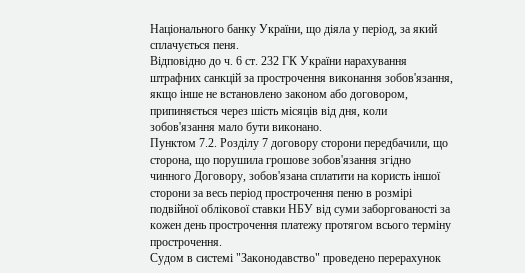Національного банку України, що діяла у період, за який сплачується пеня.
Відповідно до ч. 6 ст. 232 ГК України нарахування штрафних санкцій за прострочення виконання зобов'язання, якщо інше не встановлено законом або договором, припиняється через шість місяців від дня, коли зобов'язання мало бути виконано.
Пунктом 7.2. Розділу 7 договору сторони передбачили, що сторона, що порушила грошове зобов'язання згідно чинного Договору, зобов'язана сплатити на користь іншої сторони за весь період прострочення пеню в розмірі подвійної облікової ставки НБУ від суми заборгованості за кожен день прострочення платежу протягом всього терміну прострочення.
Судом в системі "Законодавство" проведено перерахунок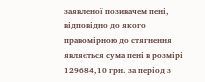заявленої позивачем пені, відповідно до якого правомірною до стягнення являється сума пені в розмірі 129684,10 грн. за період з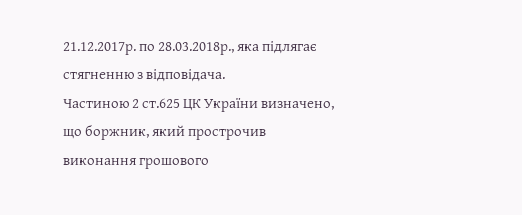21.12.2017р. по 28.03.2018р., яка підлягає стягненню з відповідача.
Частиною 2 ст.625 ЦК України визначено, що боржник, який прострочив виконання грошового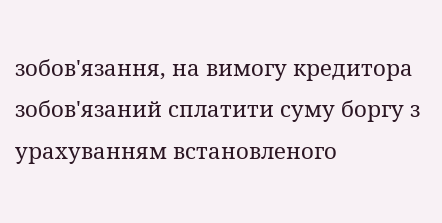зобов'язання, на вимогу кредитора зобов'язаний сплатити суму боргу з урахуванням встановленого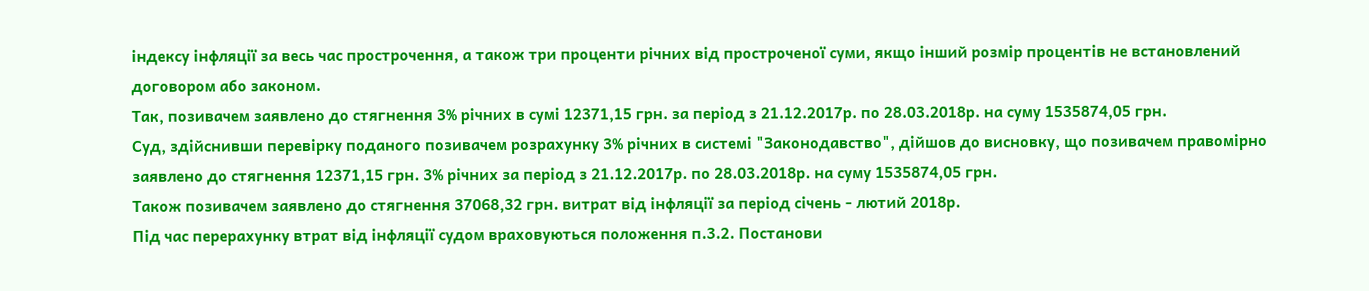індексу інфляції за весь час прострочення, а також три проценти річних від простроченої суми, якщо інший розмір процентів не встановлений договором або законом.
Так, позивачем заявлено до стягнення 3% річних в сумі 12371,15 грн. за період з 21.12.2017р. по 28.03.2018р. на суму 1535874,05 грн.
Суд, здійснивши перевірку поданого позивачем розрахунку 3% річних в системі "Законодавство", дійшов до висновку, що позивачем правомірно заявлено до стягнення 12371,15 грн. 3% річних за період з 21.12.2017р. по 28.03.2018р. на суму 1535874,05 грн.
Також позивачем заявлено до стягнення 37068,32 грн. витрат від інфляції за період січень - лютий 2018р.
Під час перерахунку втрат від інфляції судом враховуються положення п.3.2. Постанови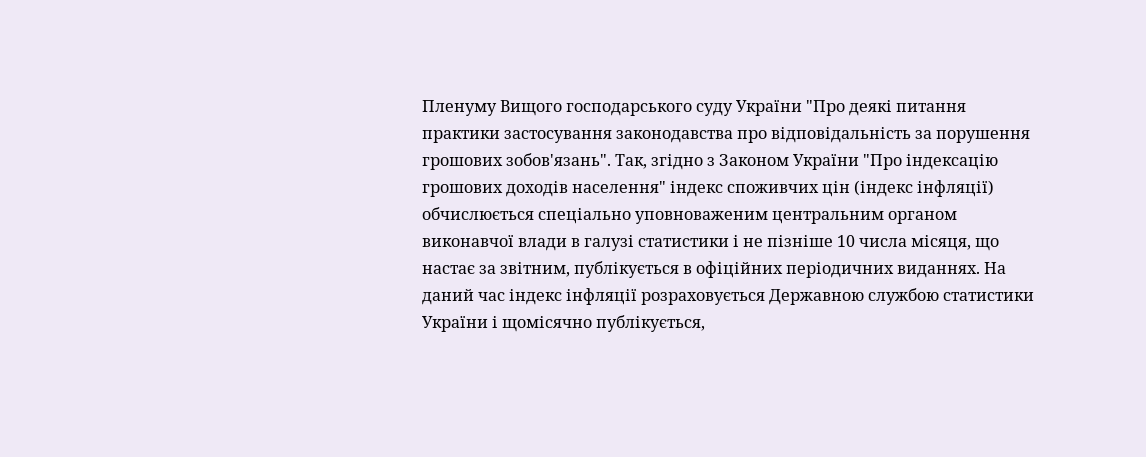Пленуму Вищого господарського суду України "Про деякі питання практики застосування законодавства про відповідальність за порушення грошових зобов'язань". Так, згідно з Законом України "Про індексацію грошових доходів населення" індекс споживчих цін (індекс інфляції) обчислюється спеціально уповноваженим центральним органом виконавчої влади в галузі статистики і не пізніше 10 числа місяця, що настає за звітним, публікується в офіційних періодичних виданнях. На даний час індекс інфляції розраховується Державною службою статистики України і щомісячно публікується,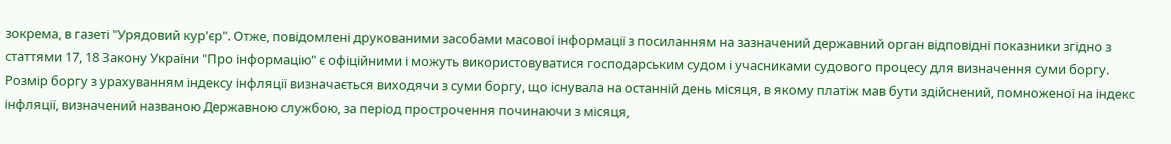зокрема, в газеті "Урядовий кур'єр". Отже, повідомлені друкованими засобами масової інформації з посиланням на зазначений державний орган відповідні показники згідно з статтями 17, 18 Закону України "Про інформацію" є офіційними і можуть використовуватися господарським судом і учасниками судового процесу для визначення суми боргу.
Розмір боргу з урахуванням індексу інфляції визначається виходячи з суми боргу, що існувала на останній день місяця, в якому платіж мав бути здійснений, помноженої на індекс інфляції, визначений названою Державною службою, за період прострочення починаючи з місяця,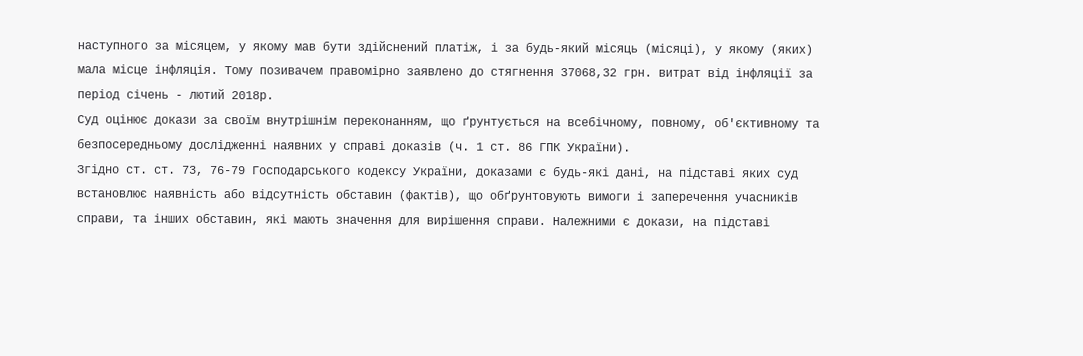наступного за місяцем, у якому мав бути здійснений платіж, і за будь-який місяць (місяці), у якому (яких) мала місце інфляція. Тому позивачем правомірно заявлено до стягнення 37068,32 грн. витрат від інфляції за період січень - лютий 2018р.
Суд оцінює докази за своїм внутрішнім переконанням, що ґрунтується на всебічному, повному, об'єктивному та безпосередньому дослідженні наявних у справі доказів (ч. 1 ст. 86 ГПК України).
Згідно ст. ст. 73, 76-79 Господарського кодексу України, доказами є будь-які дані, на підставі яких суд встановлює наявність або відсутність обставин (фактів), що обґрунтовують вимоги і заперечення учасників справи, та інших обставин, які мають значення для вирішення справи. Належними є докази, на підставі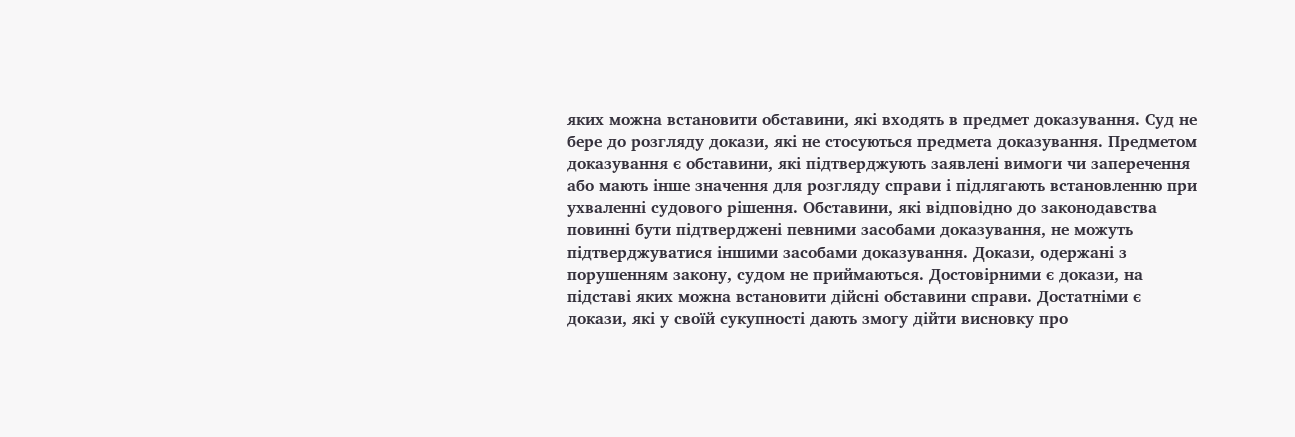яких можна встановити обставини, які входять в предмет доказування. Суд не бере до розгляду докази, які не стосуються предмета доказування. Предметом доказування є обставини, які підтверджують заявлені вимоги чи заперечення або мають інше значення для розгляду справи і підлягають встановленню при ухваленні судового рішення. Обставини, які відповідно до законодавства повинні бути підтверджені певними засобами доказування, не можуть підтверджуватися іншими засобами доказування. Докази, одержані з порушенням закону, судом не приймаються. Достовірними є докази, на підставі яких можна встановити дійсні обставини справи. Достатніми є докази, які у своїй сукупності дають змогу дійти висновку про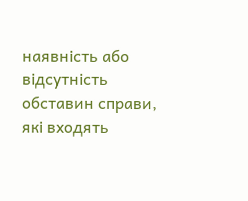наявність або відсутність обставин справи, які входять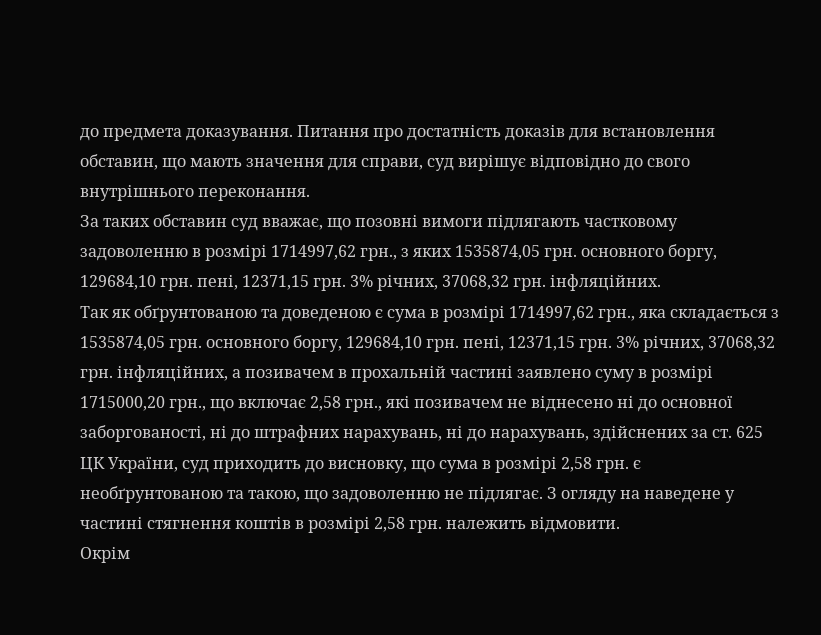до предмета доказування. Питання про достатність доказів для встановлення обставин, що мають значення для справи, суд вирішує відповідно до свого внутрішнього переконання.
За таких обставин суд вважає, що позовні вимоги підлягають частковому задоволенню в розмірі 1714997,62 грн., з яких 1535874,05 грн. основного боргу, 129684,10 грн. пені, 12371,15 грн. 3% річних, 37068,32 грн. інфляційних.
Так як обґрунтованою та доведеною є сума в розмірі 1714997,62 грн., яка складається з 1535874,05 грн. основного боргу, 129684,10 грн. пені, 12371,15 грн. 3% річних, 37068,32 грн. інфляційних, а позивачем в прохальній частині заявлено суму в розмірі 1715000,20 грн., що включає 2,58 грн., які позивачем не віднесено ні до основної заборгованості, ні до штрафних нарахувань, ні до нарахувань, здійснених за ст. 625 ЦК України, суд приходить до висновку, що сума в розмірі 2,58 грн. є необґрунтованою та такою, що задоволенню не підлягає. З огляду на наведене у частині стягнення коштів в розмірі 2,58 грн. належить відмовити.
Окрім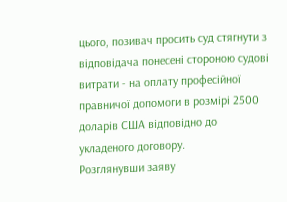цього, позивач просить суд стягнути з відповідача понесені стороною судові витрати - на оплату професійної правничої допомоги в розмірі 2500 доларів США відповідно до укладеного договору.
Розглянувши заяву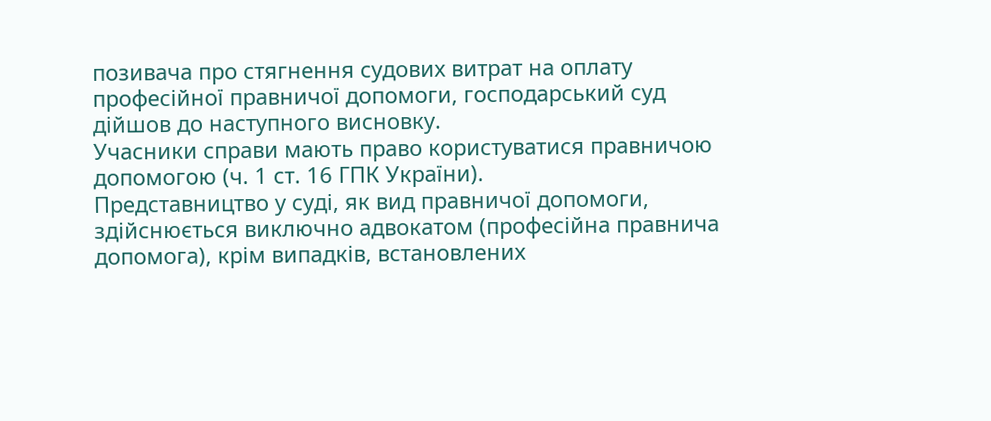позивача про стягнення судових витрат на оплату професійної правничої допомоги, господарський суд дійшов до наступного висновку.
Учасники справи мають право користуватися правничою допомогою (ч. 1 ст. 16 ГПК України).
Представництво у суді, як вид правничої допомоги, здійснюється виключно адвокатом (професійна правнича допомога), крім випадків, встановлених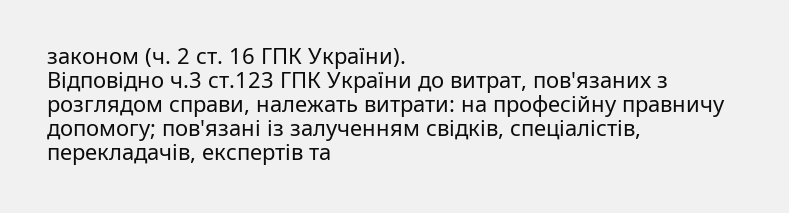законом (ч. 2 ст. 16 ГПК України).
Відповідно ч.3 ст.123 ГПК України до витрат, пов'язаних з розглядом справи, належать витрати: на професійну правничу допомогу; пов'язані із залученням свідків, спеціалістів, перекладачів, експертів та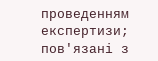проведенням експертизи; пов'язані з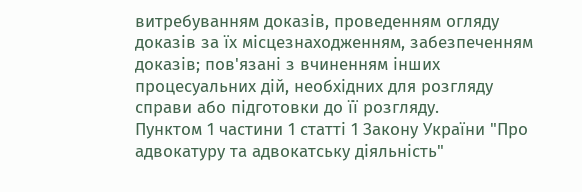витребуванням доказів, проведенням огляду доказів за їх місцезнаходженням, забезпеченням доказів; пов'язані з вчиненням інших процесуальних дій, необхідних для розгляду справи або підготовки до її розгляду.
Пунктом 1 частини 1 статті 1 Закону України "Про адвокатуру та адвокатську діяльність"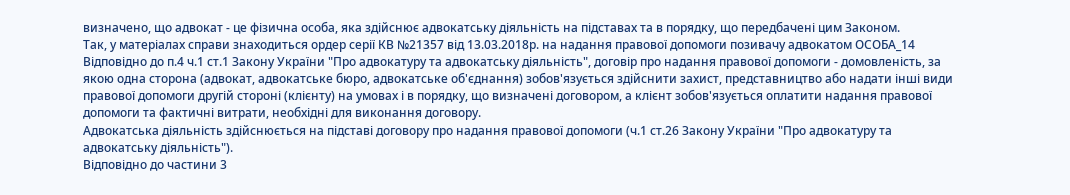визначено, що адвокат - це фізична особа, яка здійснює адвокатську діяльність на підставах та в порядку, що передбачені цим Законом.
Так, у матеріалах справи знаходиться ордер серії КВ №21357 від 13.03.2018р. на надання правової допомоги позивачу адвокатом ОСОБА_14
Відповідно до п.4 ч.1 ст.1 Закону України "Про адвокатуру та адвокатську діяльність", договір про надання правової допомоги - домовленість, за якою одна сторона (адвокат, адвокатське бюро, адвокатське об'єднання) зобов'язується здійснити захист, представництво або надати інші види правової допомоги другій стороні (клієнту) на умовах і в порядку, що визначені договором, а клієнт зобов'язується оплатити надання правової допомоги та фактичні витрати, необхідні для виконання договору.
Адвокатська діяльність здійснюється на підставі договору про надання правової допомоги (ч.1 ст.26 Закону України "Про адвокатуру та адвокатську діяльність").
Відповідно до частини 3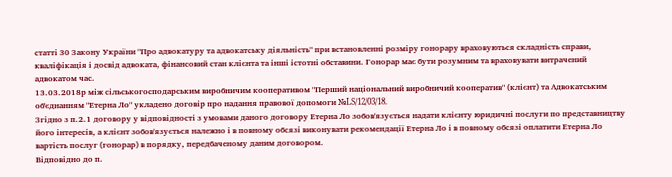статті 30 Закону України "Про адвокатуру та адвокатську діяльність" при встановленні розміру гонорару враховуються складність справи, кваліфікація і досвід адвоката, фінансовий стан клієнта та інші істотні обставини. Гонорар має бути розумним та враховувати витрачений адвокатом час.
13.03.2018р між сільськогосподарським виробничим кооперативом "Перший національний виробничий кооператив" (клієнт) та Адвокатським об'єднанням "Етерна Ло" укладено договір про надання правової допомоги №LS/12/03/18.
Згідно з п.2.1 договору у відповідності з умовами даного договору Етерна Ло зобов'язується надати клієнту юридичні послуги по представництву його інтересів, а клієнт зобов'язується належно і в повному обсязі виконувати рекомендації Етерна Ло і в повному обсязі оплатити Етерна Ло вартість послуг (гонорар) в порядку, передбаченому даним договором.
Відповідно до п.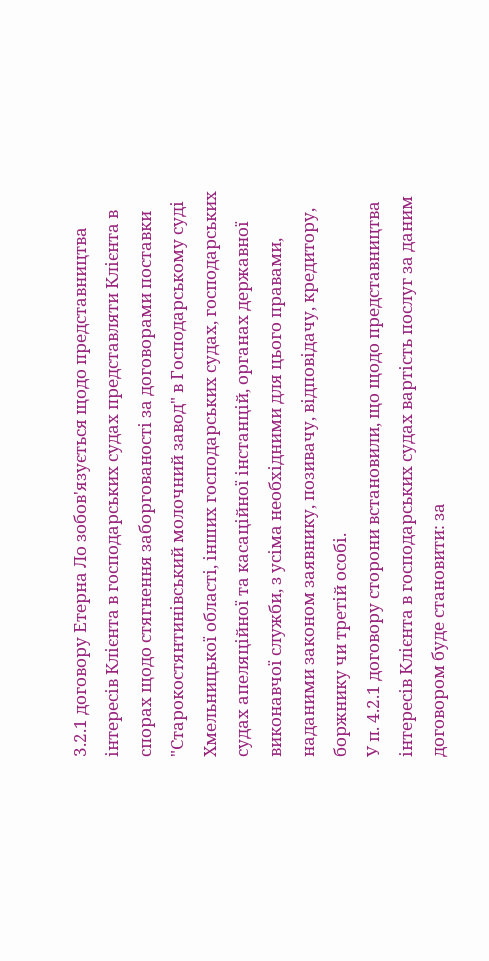3.2.1 договору Етерна Ло зобов'язується щодо представництва інтересів Клієнта в господарських судах представляти Клієнта в спорах щодо стягнення заборгованості за договорами поставки "Старокостянтинівський молочний завод" в Господарському суді Хмельницької області, інших господарських судах, господарських судах апеляційної та касаційної інстанцій, органах державної виконавчої служби, з усіма необхідними для цього правами, наданими законом заявнику, позивачу, відповідачу, кредитору, боржнику чи третій особі.
У п. 4.2.1 договору сторони встановили, що щодо представництва інтересів Клієнта в господарських судах вартість послуг за даним договором буде становити: за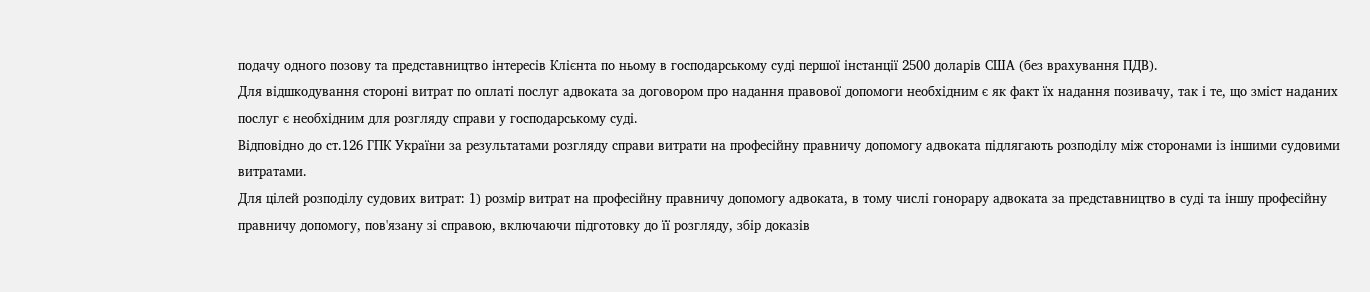подачу одного позову та представництво інтересів Клієнта по ньому в господарському суді першої інстанції 2500 доларів США (без врахування ПДВ).
Для відшкодування стороні витрат по оплаті послуг адвоката за договором про надання правової допомоги необхідним є як факт їх надання позивачу, так і те, що зміст наданих послуг є необхідним для розгляду справи у господарському суді.
Відповідно до ст.126 ГПК України за результатами розгляду справи витрати на професійну правничу допомогу адвоката підлягають розподілу між сторонами із іншими судовими витратами.
Для цілей розподілу судових витрат: 1) розмір витрат на професійну правничу допомогу адвоката, в тому числі гонорару адвоката за представництво в суді та іншу професійну правничу допомогу, пов'язану зі справою, включаючи підготовку до її розгляду, збір доказів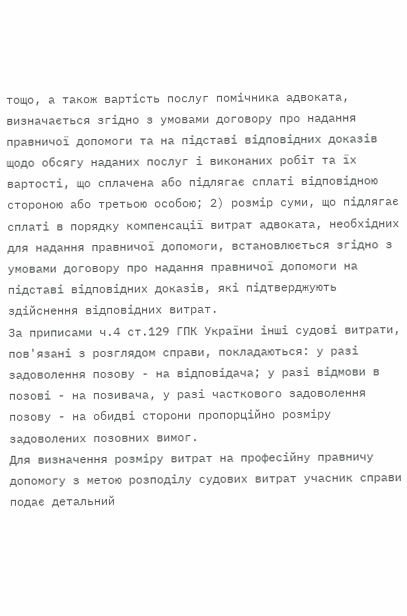тощо, а також вартість послуг помічника адвоката, визначається згідно з умовами договору про надання правничої допомоги та на підставі відповідних доказів щодо обсягу наданих послуг і виконаних робіт та їх вартості, що сплачена або підлягає сплаті відповідною стороною або третьою особою; 2) розмір суми, що підлягає сплаті в порядку компенсації витрат адвоката, необхідних для надання правничої допомоги, встановлюється згідно з умовами договору про надання правничої допомоги на підставі відповідних доказів, які підтверджують здійснення відповідних витрат.
За приписами ч.4 ст.129 ГПК України інші судові витрати, пов'язані з розглядом справи, покладаються: у разі задоволення позову - на відповідача; у разі відмови в позові - на позивача, у разі часткового задоволення позову - на обидві сторони пропорційно розміру задоволених позовних вимог.
Для визначення розміру витрат на професійну правничу допомогу з метою розподілу судових витрат учасник справи подає детальний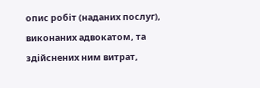опис робіт (наданих послуг), виконаних адвокатом, та здійснених ним витрат,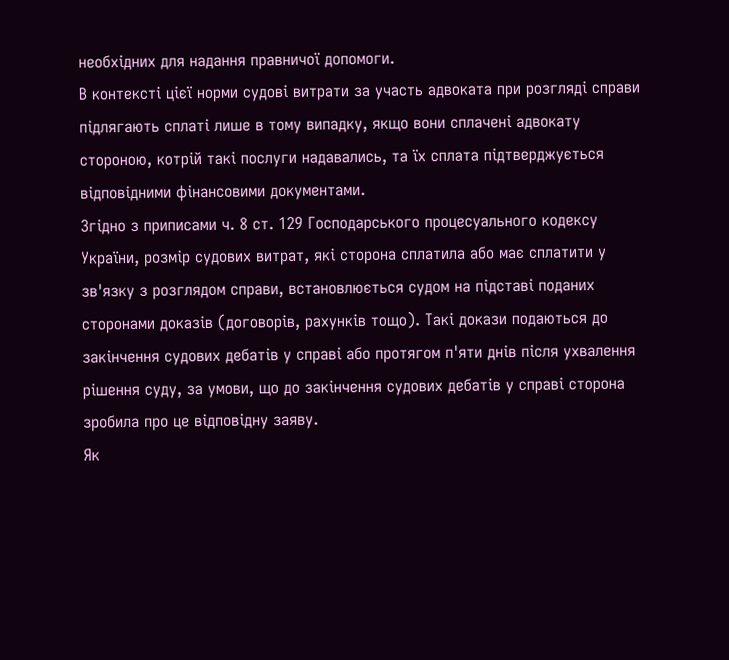необхідних для надання правничої допомоги.
В контексті цієї норми судові витрати за участь адвоката при розгляді справи підлягають сплаті лише в тому випадку, якщо вони сплачені адвокату стороною, котрій такі послуги надавались, та їх сплата підтверджується відповідними фінансовими документами.
Згідно з приписами ч. 8 ст. 129 Господарського процесуального кодексу України, розмір судових витрат, які сторона сплатила або має сплатити у зв'язку з розглядом справи, встановлюється судом на підставі поданих сторонами доказів (договорів, рахунків тощо). Такі докази подаються до закінчення судових дебатів у справі або протягом п'яти днів після ухвалення рішення суду, за умови, що до закінчення судових дебатів у справі сторона зробила про це відповідну заяву.
Як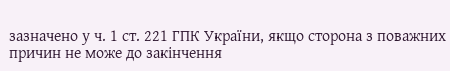зазначено у ч. 1 ст. 221 ГПК України, якщо сторона з поважних причин не може до закінчення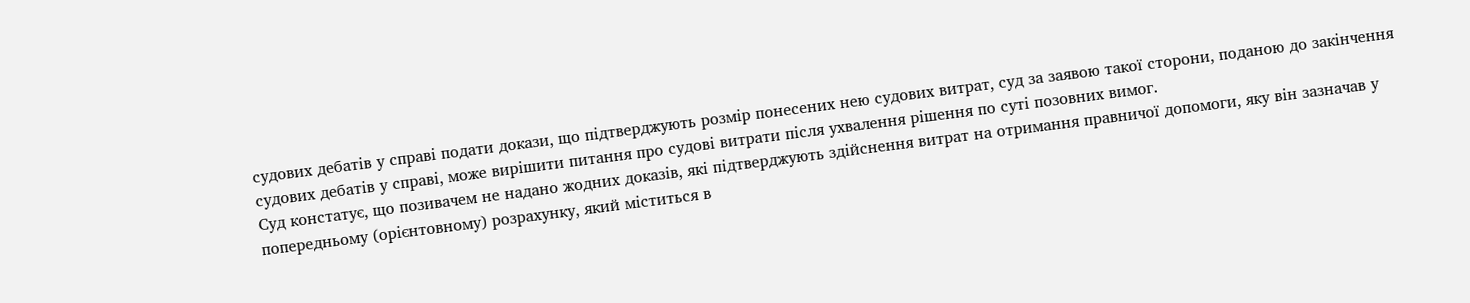судових дебатів у справі подати докази, що підтверджують розмір понесених нею судових витрат, суд за заявою такої сторони, поданою до закінчення судових дебатів у справі, може вирішити питання про судові витрати після ухвалення рішення по суті позовних вимог.
Суд констатує, що позивачем не надано жодних доказів, які підтверджують здійснення витрат на отримання правничої допомоги, яку він зазначав у попередньому (орієнтовному) розрахунку, який міститься в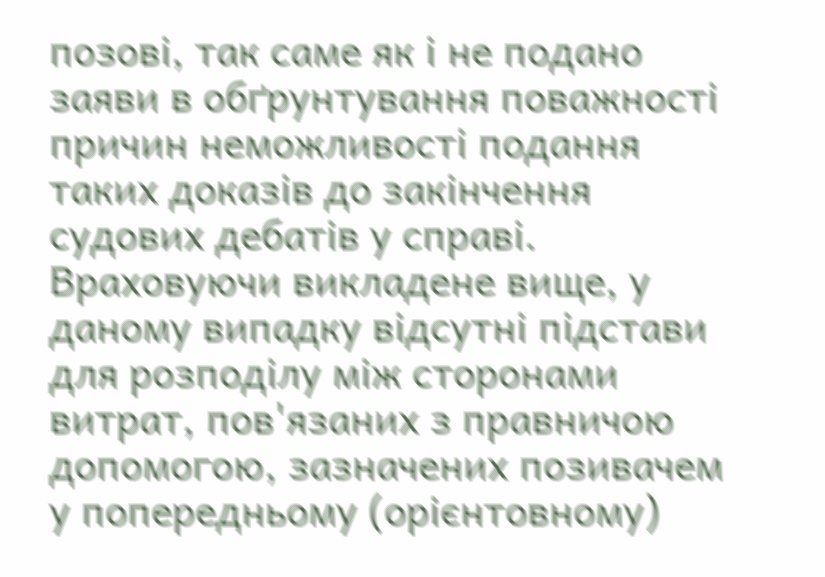позові, так саме як і не подано заяви в обґрунтування поважності причин неможливості подання таких доказів до закінчення судових дебатів у справі.
Враховуючи викладене вище, у даному випадку відсутні підстави для розподілу між сторонами витрат, пов'язаних з правничою допомогою, зазначених позивачем у попередньому (орієнтовному)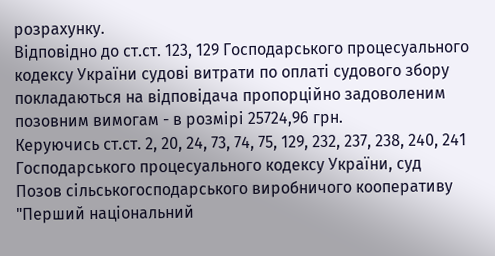розрахунку.
Відповідно до ст.ст. 123, 129 Господарського процесуального кодексу України судові витрати по оплаті судового збору покладаються на відповідача пропорційно задоволеним позовним вимогам - в розмірі 25724,96 грн.
Керуючись ст.ст. 2, 20, 24, 73, 74, 75, 129, 232, 237, 238, 240, 241 Господарського процесуального кодексу України, суд
Позов сільськогосподарського виробничого кооперативу "Перший національний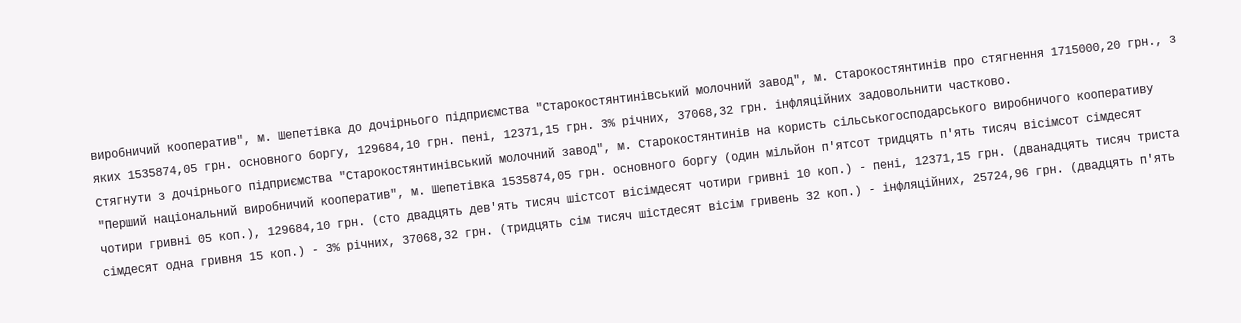виробничий кооператив", м. Шепетівка до дочірнього підприємства "Старокостянтинівський молочний завод", м. Старокостянтинів про стягнення 1715000,20 грн., з яких 1535874,05 грн. основного боргу, 129684,10 грн. пені, 12371,15 грн. 3% річних, 37068,32 грн. інфляційних задовольнити частково.
Стягнути з дочірнього підприємства "Старокостянтинівський молочний завод", м. Старокостянтинів на користь сільськогосподарського виробничого кооперативу "Перший національний виробничий кооператив", м. Шепетівка 1535874,05 грн. основного боргу (один мільйон п'ятсот тридцять п'ять тисяч вісімсот сімдесят чотири гривні 05 коп.), 129684,10 грн. (сто двадцять дев'ять тисяч шістсот вісімдесят чотири гривні 10 коп.) - пені, 12371,15 грн. (дванадцять тисяч триста сімдесят одна гривня 15 коп.) - 3% річних, 37068,32 грн. (тридцять сім тисяч шістдесят вісім гривень 32 коп.) - інфляційних, 25724,96 грн. (двадцять п'ять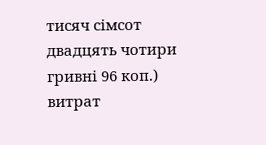тисяч сімсот двадцять чотири гривні 96 коп.) витрат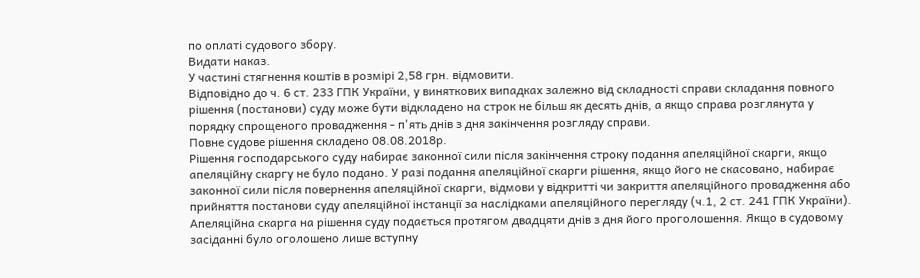по оплаті судового збору.
Видати наказ.
У частині стягнення коштів в розмірі 2,58 грн. відмовити.
Відповідно до ч. 6 ст. 233 ГПК України, у виняткових випадках залежно від складності справи складання повного рішення (постанови) суду може бути відкладено на строк не більш як десять днів, а якщо справа розглянута у порядку спрощеного провадження - п'ять днів з дня закінчення розгляду справи.
Повне судове рішення складено 08.08.2018р.
Рішення господарського суду набирає законної сили після закінчення строку подання апеляційної скарги, якщо апеляційну скаргу не було подано. У разі подання апеляційної скарги рішення, якщо його не скасовано, набирає законної сили після повернення апеляційної скарги, відмови у відкритті чи закриття апеляційного провадження або прийняття постанови суду апеляційної інстанції за наслідками апеляційного перегляду (ч.1, 2 ст. 241 ГПК України).
Апеляційна скарга на рішення суду подається протягом двадцяти днів з дня його проголошення. Якщо в судовому засіданні було оголошено лише вступну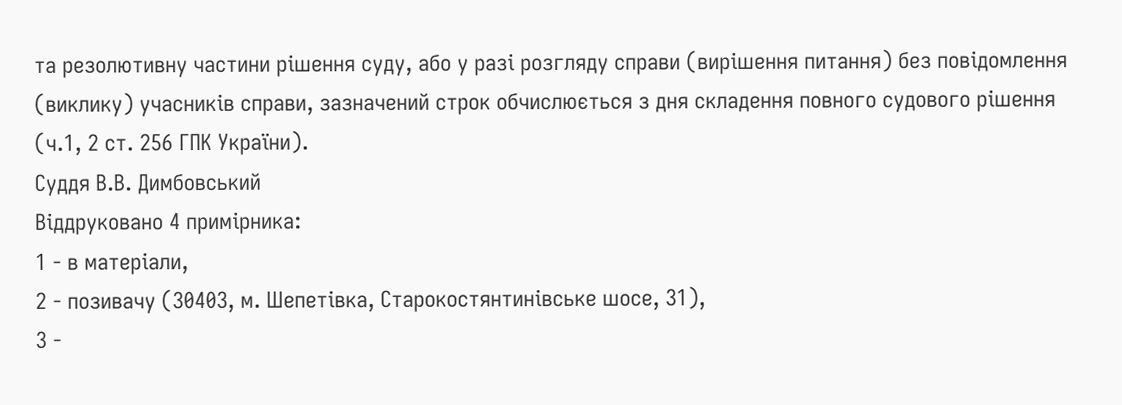та резолютивну частини рішення суду, або у разі розгляду справи (вирішення питання) без повідомлення (виклику) учасників справи, зазначений строк обчислюється з дня складення повного судового рішення (ч.1, 2 ст. 256 ГПК України).
Суддя В.В. Димбовський
Віддруковано 4 примірника:
1 - в матеріали,
2 - позивачу (30403, м. Шепетівка, Старокостянтинівське шосе, 31),
3 -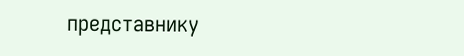представнику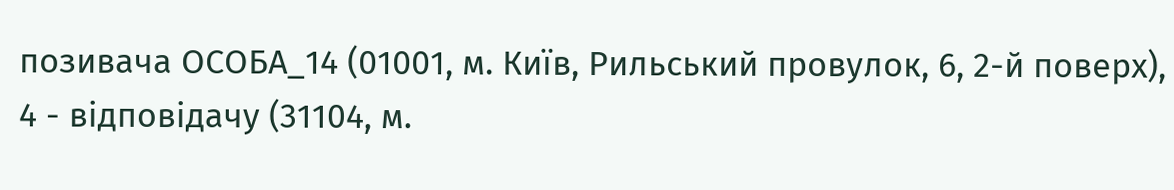позивача ОСОБА_14 (01001, м. Київ, Рильський провулок, 6, 2-й поверх),
4 - відповідачу (31104, м.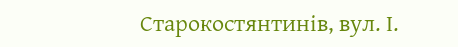Старокостянтинів, вул. І.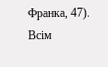Франка, 47).
Всім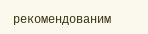рекомендованим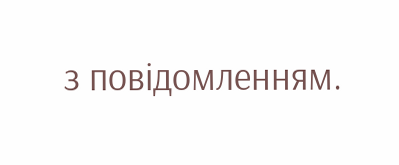з повідомленням.